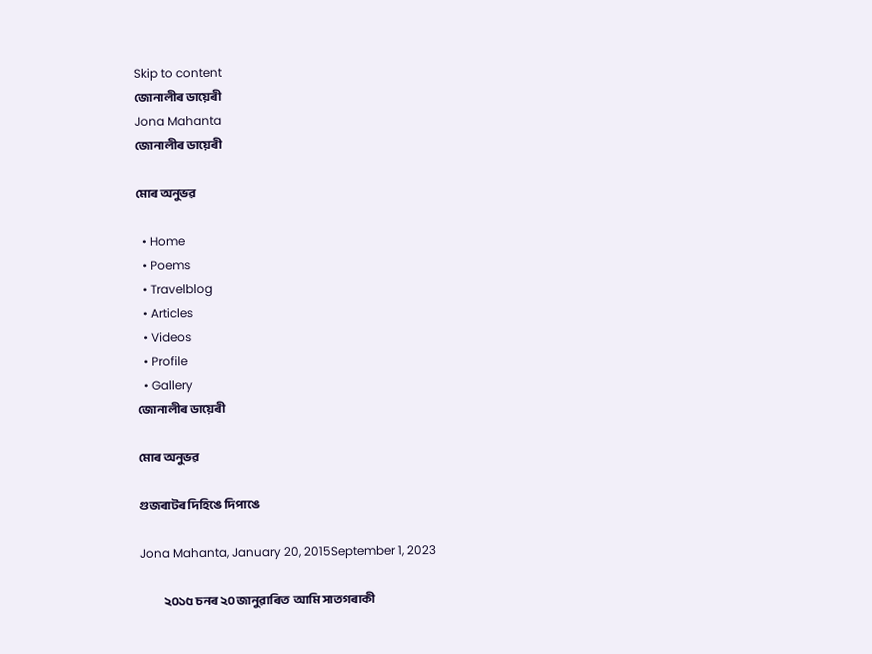Skip to content
জোনালীৰ ডায়েৰী
Jona Mahanta
জোনালীৰ ডায়েৰী

মোৰ অনুভৱ

  • Home
  • Poems
  • Travelblog
  • Articles
  • Videos
  • Profile
  • Gallery
জোনালীৰ ডায়েৰী

মোৰ অনুভৱ

গুজৰাটৰ দিহিঙে দিপাঙে

Jona Mahanta, January 20, 2015September 1, 2023

            ২০১৫ চনৰ ২০ জানুৱাৰিত  আমি সাতগৰাকী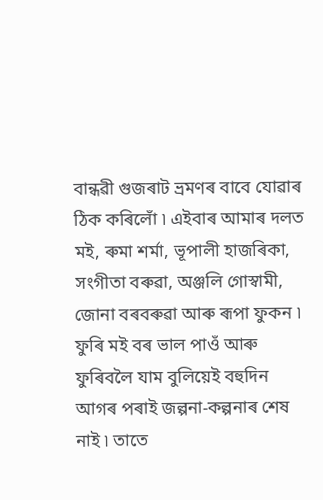বান্ধৱী গুজৰাট ভ্ৰমণৰ বাবে যোৱাৰ ঠিক কৰিলোঁ ৷ এইবাৰ আমাৰ দলত মই, ৰুমা শৰ্মা, ভূপালী হাজৰিকা, সংগীতা বৰুৱা, অঞ্জলি গোস্বামী, জোনা বৰবৰুৱা আৰু ৰূপা ফুকন ৷ ফুৰি মই বৰ ভাল পাওঁ আৰু ফুৰিবলৈ যাম বুলিয়েই বহুদিন আগৰ পৰাই জল্পনা-কল্পনাৰ শেষ নাই ৷ তাতে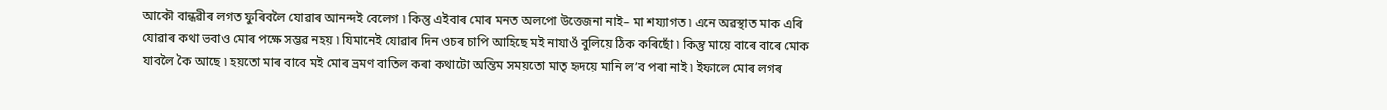আকৌ বান্ধৱীৰ লগত ফুৰিবলৈ যোৱাৰ আনন্দই বেলেগ ৷ কিন্তু এইবাৰ মোৰ মনত অলপো উত্তেজনা নাই– মা শয্যাগত ৷ এনে অৱস্থাত মাক এৰি যোৱাৰ কথা ভবাও মোৰ পক্ষে সম্ভৱ নহয় ৷ যিমানেই যোৱাৰ দিন ওচৰ চাপি আহিছে মই নাযাওঁ বুলিয়ে ঠিক কৰিছোঁ ৷ কিন্তু মায়ে বাৰে বাৰে মোক যাবলৈ কৈ আছে ৷ হয়তো মাৰ বাবে মই মোৰ ভ্ৰমণ বাতিল কৰা কথাটো অন্তিম সময়তো মাতৃ হৃদয়ে মানি ল’ব পৰা নাই ৷ ইফালে মোৰ লগৰ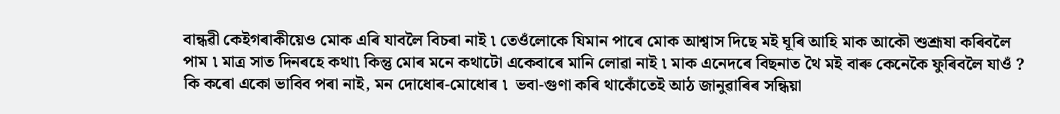বান্ধৱী কেইগৰাকীয়েও মোক এৰি যাবলৈ বিচৰা নাই ৷ তেওঁলোকে যিমান পাৰে মোক আশ্বাস দিছে মই ঘূৰি আহি মাক আকৌ শুশ্ৰূষা কৰিবলৈ পাম ৷ মাত্ৰ সাত দিনৰহে কথা৷ কিন্তু মোৰ মনে কথাটো একেবাৰে মানি লোৱা নাই ৷ মাক এনেদৰে বিছনাত থৈ মই বাৰু কেনেকৈ ফুৰিবলৈ যাওঁ ?  কি কৰো একো ভাবিব পৰা নাই, মন দোধোৰ-মোধোৰ ৷  ভবা-গুণা কৰি থাকোঁতেই আঠ জানুৱাৰিৰ সন্ধিয়া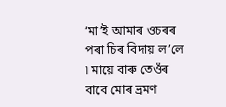‘মা’ই আমাৰ ওচৰৰ পৰা চিৰ বিদায় ল’লে ৷ মায়ে বাৰু তেওঁৰ বাবে মোৰ ভ্ৰমণ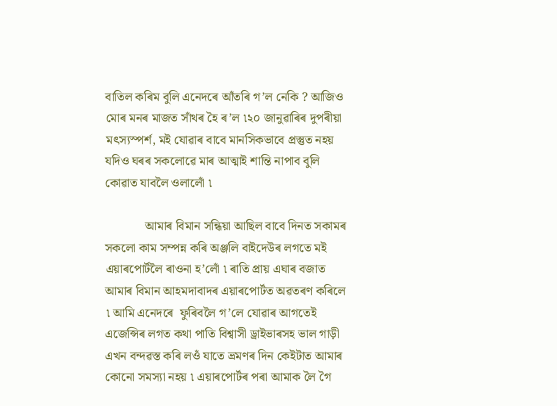বাতিল কৰিম বুলি এনেদৰে আঁতৰি গ’ল নেকি ? আজিও মোৰ মনৰ মাজত সাঁথৰ হৈ ৰ’ল ৷২০ জানুৱাৰিৰ দুপৰীয়া মৎস্যস্পৰ্শ, মই যোৱাৰ বাবে মানসিকভাবে প্ৰস্তুত নহয় যদিও ঘৰৰ সকলোৱে মাৰ আত্মাই শান্তি নাপাব বুলি কোৱাত যাবলৈ ওলালোঁ ৷

             আমাৰ বিমান সন্ধিয়া আছিল বাবে দিনত সকামৰ সকলো কাম সম্পন্ন কৰি অঞ্জলি বাইদেউৰ লগতে মই এয়াৰপোৰ্টলৈ ৰাওনা হ’লোঁ ৷ ৰাতি প্ৰায় এঘাৰ বজাত আমাৰ বিমান আহমদাবাদৰ এয়াৰপোৰ্টত অৱতৰণ কৰিলে ৷ আমি এনেদৰে  ফুৰিবলৈ গ’লে যোৱাৰ আগতেই এজেন্সিৰ লগত কথা পাতি বিশ্বাসী ড্ৰাইভাৰসহ ভাল গাড়ী এখন বন্দৱস্ত কৰি লওঁ যাতে ভ্ৰমণৰ দিন কেইটাত আমাৰ কোনো সমস্যা নহয় ৷ এয়াৰপোৰ্টৰ পৰা আমাক লৈ গৈ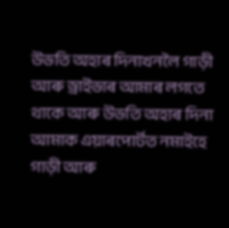উভতি অহাৰ দিনাখনলৈ গাড়ী আৰু ড্ৰাইভাৰ আমাৰ লগতে থাকে আৰু উভতি অহাৰ দিনা আমাক এয়াৰপোৰ্টত নমাইহে গাড়ী আৰু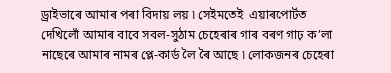ড্ৰাইভাৰে আমাৰ পৰা বিদায় লয় ৷ সেইমতেই  এয়াৰপোৰ্টত দেখিলোঁ আমাৰ বাবে সবল-সুঠাম চেহেৰাৰ গাৰ বৰণ গাঢ় ক’লা নাছেৰে আমাৰ নামৰ প্লে-কাৰ্ড লৈ ৰৈ আছে ৷ লোকজনৰ চেহেৰা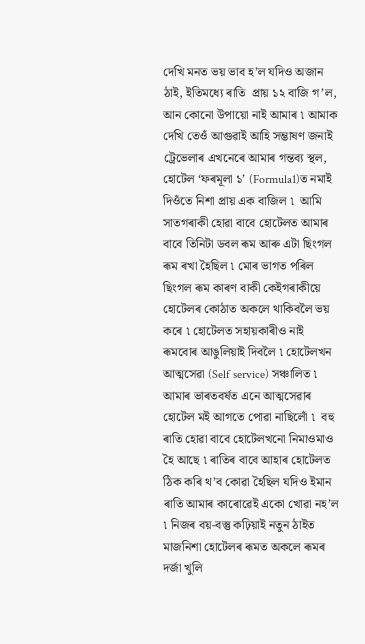দেখি মনত ভয় ভাব হ’ল যদিও অজান ঠাই, ইতিমধ্যে ৰাতি  প্ৰায় ১২ বাজি গ’ল, আন কোনো উপায়ো নাই আমাৰ ৷ আমাক দেখি তেওঁ আগুৱাই আহি সম্ভাষণ জনাই ট্ৰেভেলাৰ এখনেৰে আমাৰ গন্তব্য স্থল, হোটেল ‘ফৰমূলা ১’ (Formula1)ত নমাই দিওঁতে নিশা প্ৰায় এক বাজিল ৷  আমি সাতগৰাকী হোৱা বাবে হোটেলত আমাৰ বাবে তিনিটা ডবল ৰূম আৰু এটা ছিংগল ৰূম ৰখা হৈছিল ৷ মোৰ ভাগত পৰিল ছিংগল ৰূম কাৰণ বাকী কেইগৰাকীয়ে হোটেলৰ কোঠাত অকলে থাকিবলৈ ভয় কৰে ৷ হোটেলত সহায়কাৰীও নাই ৰূমবোৰ আঙুলিয়াই দিবলৈ ৷ হোটেলখন আত্মসেৱা (Self service) সঞ্চালিত ৷  আমাৰ ভাৰতবৰ্ষত এনে আত্মসেৱাৰ হোটেল মই আগতে পোৱা নাছিলোঁ ৷  বহু ৰাতি হোৱা বাবে হোটেলখনো নিমাওমাও হৈ আছে ৷ ৰাতিৰ বাবে আহাৰ হোটেলত ঠিক কৰি থ’ব কোৱা হৈছিল যদিও ইমান ৰাতি আমাৰ কাৰোৱেই একো খোৱা নহ’ল ৷ নিজৰ বয়-বস্তু কঢ়িয়াই নতুন ঠাইত মাজনিশা হোটেলৰ ৰূমত অকলে ৰূমৰ দৰ্জা খুলি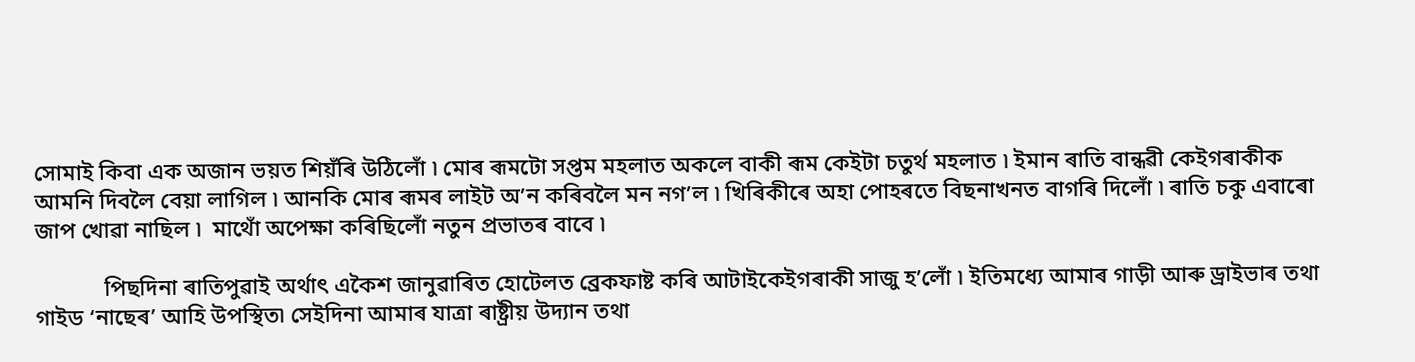সোমাই কিবা এক অজান ভয়ত শিয়ঁৰি উঠিলোঁ ৷ মোৰ ৰূমটো সপ্তম মহলাত অকলে বাকী ৰূম কেইটা চতুৰ্থ মহলাত ৷ ইমান ৰাতি বান্ধৱী কেইগৰাকীক আমনি দিবলৈ বেয়া লাগিল ৷ আনকি মোৰ ৰূমৰ লাইট অ’ন কৰিবলৈ মন নগ’ল ৷ খিৰিকীৰে অহা পোহৰতে বিছনাখনত বাগৰি দিলোঁ ৷ ৰাতি চকু এবাৰো জাপ খোৱা নাছিল ৷  মাথোঁ অপেক্ষা কৰিছিলোঁ নতুন প্ৰভাতৰ বাবে ৷

            পিছদিনা ৰাতিপুৱাই অৰ্থাৎ একৈশ জানুৱাৰিত হোটেলত ব্ৰেকফাষ্ট কৰি আটাইকেইগৰাকী সাজু হ’লোঁ ৷ ইতিমধ্যে আমাৰ গাড়ী আৰু ড্ৰাইভাৰ তথা গাইড ‘নাছেৰ’ আহি উপস্থিত৷ সেইদিনা আমাৰ যাত্ৰা ৰাষ্ট্ৰীয় উদ্যান তথা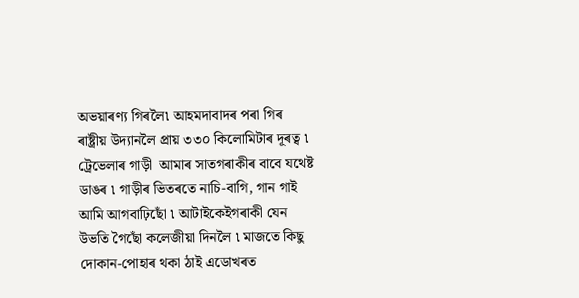অভয়াৰণ্য গিৰলৈ৷ আহমদাবাদৰ পৰা গিৰ ৰাষ্ট্ৰীয় উদ্যানলৈ প্ৰায় ৩৩০ কিলোমিটাৰ দূৰত্ব ৷ ট্ৰেভেলাৰ গাড়ী  আমাৰ সাতগৰাকীৰ বাবে যথেষ্ট ডাঙৰ ৷ গাড়ীৰ ভিতৰতে নাচি-বাগি, গান গাই আমি আগবাঢ়িছোঁ ৷ আটাইকেইগৰাকী যেন উভতি গৈছোঁ কলেজীয়া দিনলৈ ৷ মাজতে কিছু দোকান-পোহাৰ থকা ঠাই এডোখৰত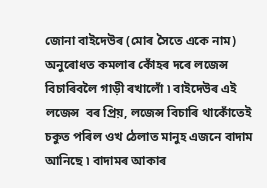জোনা বাইদেউৰ (মোৰ সৈতে একে নাম) অনুৰোধত কমলাৰ কোঁহৰ দৰে লজেন্স বিচাৰিবলৈ গাড়ী ৰখালোঁ ৷ বাইদেউৰ এই  লজেন্স  বৰ প্ৰিয়, লজেন্স বিচাৰি থাকোঁতেই চকুত পৰিল ওখ ঠেলাত মানুহ এজনে বাদাম আনিছে ৷ বাদামৰ আকাৰ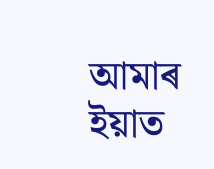আমাৰ ইয়াত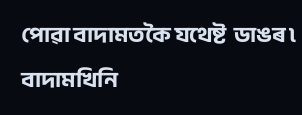পোৱা বাদামতকৈ যথেষ্ট  ডাঙৰ ৷ বাদামখিনি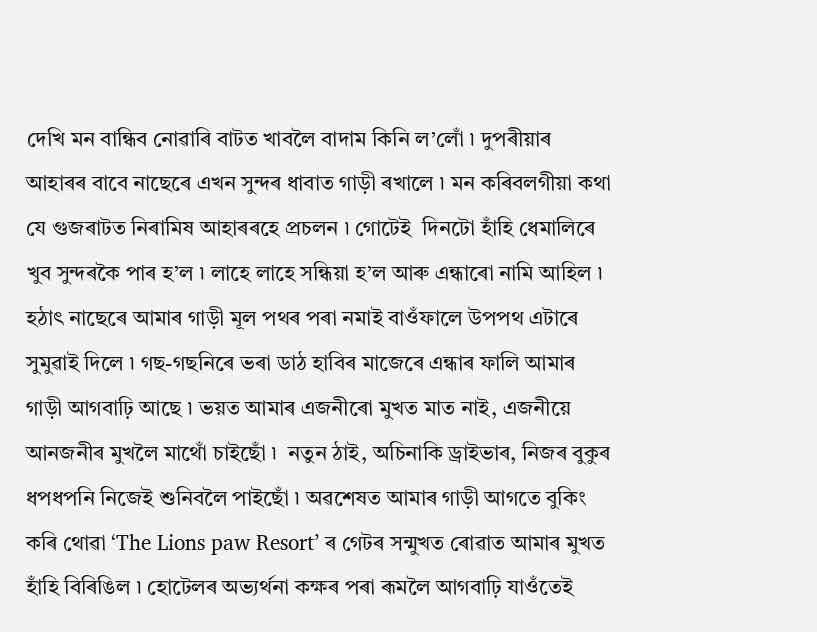দেখি মন বান্ধিব নোৱাৰি বাটত খাবলৈ বাদাম কিনি ল’লোঁ ৷ দুপৰীয়াৰ আহাৰৰ বাবে নাছেৰে এখন সুন্দৰ ধাবাত গাড়ী ৰখালে ৷ মন কৰিবলগীয়া কথা যে গুজৰাটত নিৰামিষ আহাৰৰহে প্ৰচলন ৷ গোটেই  দিনটো হাঁহি ধেমালিৰে খুব সুন্দৰকৈ পাৰ হ’ল ৷ লাহে লাহে সন্ধিয়া হ’ল আৰু এন্ধাৰো নামি আহিল ৷ হঠাৎ নাছেৰে আমাৰ গাড়ী মূল পথৰ পৰা নমাই বাওঁফালে উপপথ এটাৰে সুমুৱাই দিলে ৷ গছ-গছনিৰে ভৰা ডাঠ হাবিৰ মাজেৰে এন্ধাৰ ফালি আমাৰ গাড়ী আগবাঢ়ি আছে ৷ ভয়ত আমাৰ এজনীৰো মুখত মাত নাই, এজনীয়ে আনজনীৰ মুখলৈ মাথোঁ চাইছোঁ ৷  নতুন ঠাই, অচিনাকি ড্ৰাইভাৰ, নিজৰ বুকুৰ ধপধপনি নিজেই শুনিবলৈ পাইছোঁ ৷ অৱশেষত আমাৰ গাড়ী আগতে বুকিং কৰি থোৱা ‘The Lions paw Resort’ ৰ গেটৰ সন্মুখত ৰোৱাত আমাৰ মুখত  হাঁহি বিৰিঙিল ৷ হোটেলৰ অভ্যৰ্থনা কক্ষৰ পৰা ৰূমলৈ আগবাঢ়ি যাওঁতেই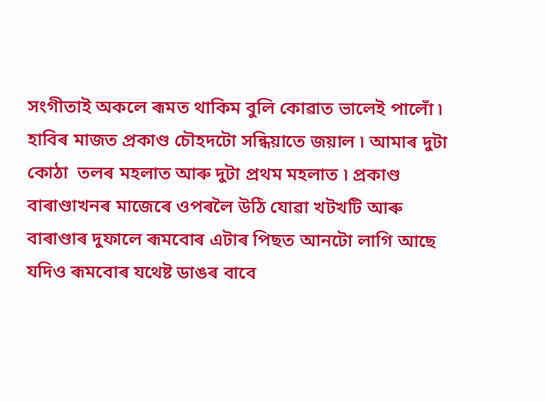সংগীতাই অকলে ৰূমত থাকিম বুলি কোৱাত ভালেই পালোঁ ৷ হাবিৰ মাজত প্ৰকাণ্ড চৌহদটো সন্ধিয়াতে জয়াল ৷ আমাৰ দুটা কোঠা  তলৰ মহলাত আৰু দুটা প্ৰথম মহলাত ৷ প্ৰকাণ্ড বাৰাণ্ডাখনৰ মাজেৰে ওপৰলৈ উঠি যোৱা খটখটি আৰু  বাৰাণ্ডাৰ দুফালে ৰূমবোৰ এটাৰ পিছত আনটো লাগি আছে যদিও ৰূমবোৰ যথেষ্ট ডাঙৰ বাবে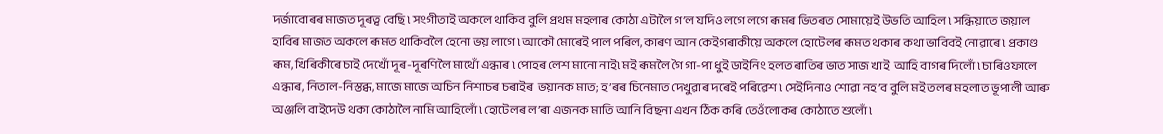দৰ্জাবোৰৰ মাজত দূৰত্ব বেছি ৷ সংগীতাই অকলে থাকিব বুলি প্ৰথম মহলাৰ কোঠা এটালৈ গ’ল যদিও লগে লগে ৰূমৰ ভিতৰত সোমায়েই উভতি আহিল ৷ সন্ধিয়াতে জয়াল হাবিৰ মাজত অকলে ৰূমত থাকিবলৈ হেনো ভয় লাগে ৷ আকৌ মোৰেই পাল পৰিল, কাৰণ আন কেইগৰাকীয়ে অকলে হোটেলৰ ৰূমত থকাৰ কথা ভাবিবই নোৱাৰে ৷ প্ৰকাণ্ড ৰূম, খিৰিকীৰে চাই দেখোঁ দূৰ-দূৰণিলৈ মাথোঁ এন্ধাৰ ৷ পোহৰ লেশ মানো নাই৷ মই ৰূমলৈ গৈ গা-পা ধুই ডাইনিং হলত ৰাতিৰ ভাত সাজ খাই  আহি বাগৰ দিলোঁ ৷ চাৰিওফালে এন্ধাৰ, নিতাল-নিস্তব্ধ, মাজে মাজে অচিন নিশাচৰ চৰাইৰ  ভয়ানক মাত; হ’ৰৰ চিনেমাত দেখুৱাৰ দৰেই পৰিৱেশ ৷ সেইদিনাও শোৱা নহ’ব বুলি মই তলৰ মহলাত ভূপালী আৰু অঞ্জলি বাইদেউ থকা কোঠালৈ নামি আহিলোঁ ৷ হোটেলৰ ল’ৰা এজনক মাতি আনি বিছনা এখন ঠিক কৰি তেওঁলোকৰ কোঠাতে শুলোঁ ৷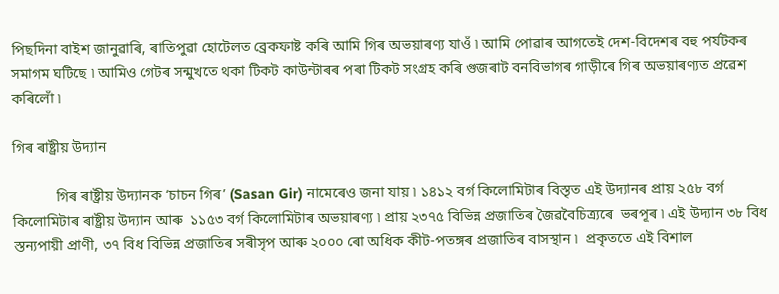পিছদিনা বাইশ জানুৱাৰি, ৰাতিপুৱা হোটেলত ব্ৰেকফাষ্ট কৰি আমি গিৰ অভয়াৰণ্য যাওঁ ৷ আমি পোৱাৰ আগতেই দেশ-বিদেশৰ বহু পৰ্যটকৰ সমাগম ঘটিছে ৷ আমিও গেটৰ সন্মুখতে থকা টিকট কাউন্টাৰৰ পৰা টিকট সংগ্ৰহ কৰি গুজৰাট বনবিভাগৰ গাড়ীৰে গিৰ অভয়াৰণ্যত প্ৰৱেশ কৰিলোঁ ৷

গিৰ ৰাষ্ট্ৰীয় উদ্যান

            গিৰ ৰাষ্ট্ৰীয় উদ্যানক ‘চাচন গিৰ’ (Sasan Gir) নামেৰেও জনা যায় ৷ ১৪১২ বৰ্গ কিলোমিটাৰ বিস্তৃত এই উদ্যানৰ প্ৰায় ২৫৮ বৰ্গ কিলোমিটাৰ ৰাষ্ট্ৰীয় উদ্যান আৰু  ১১৫৩ বৰ্গ কিলোমিটাৰ অভয়াৰণ্য ৷ প্ৰায় ২৩৭৫ বিভিন্ন প্ৰজাতিৰ জৈৱবৈচিত্ৰ্যৰে  ভৰপূৰ ৷ এই উদ্যান ৩৮ বিধ স্তন্যপায়ী প্ৰাণী, ৩৭ বিধ বিভিন্ন প্ৰজাতিৰ সৰীসৃপ আৰু ২০০০ ৰো অধিক কীট-পতঙ্গৰ প্ৰজাতিৰ বাসস্থান ৷  প্ৰকৃততে এই বিশাল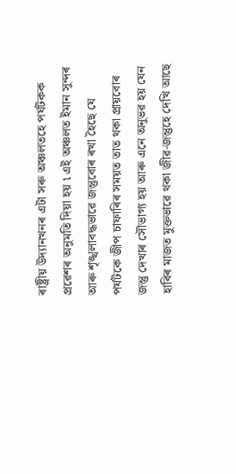ৰাষ্ট্ৰীয় উদ্যানখনৰ এটা সৰু অঞ্চলতহে পৰ্যটকক প্ৰৱেশৰ অনুমতি দিয়া হয় ৷ এই অঞ্চলত ইমান সুন্দৰ আৰু শৃঙ্খলাবদ্ধভাৱে জন্তুবোৰ ৰখা হৈছে যে পৰ্যটকে জীপ চাফাৰিৰ সময়ত তাত থকা প্ৰায়বোৰ জন্তু দেখাৰ সৌভাগ্য হয় আৰু এনে অনুভৱ হয় যেন হাবিৰ মাজত মুক্তভাৱে থকা জীৱ-জন্তুহে দেখি আছে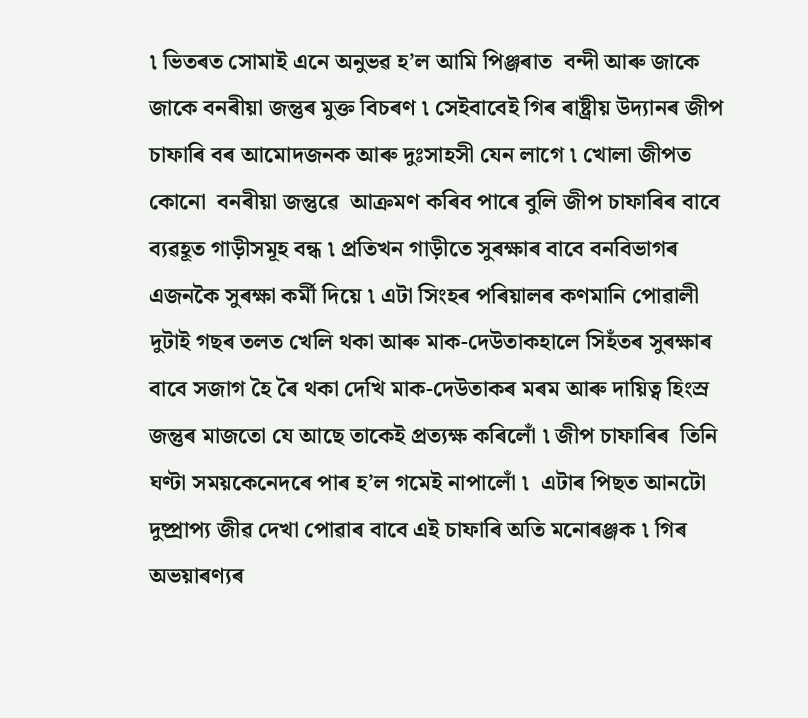৷ ভিতৰত সোমাই এনে অনুভৱ হ’ল আমি পিঞ্জৰাত  বন্দী আৰু জাকে জাকে বনৰীয়া জন্তুৰ মুক্ত বিচৰণ ৷ সেইবাবেই গিৰ ৰাষ্ট্ৰীয় উদ্যানৰ জীপ চাফাৰি বৰ আমোদজনক আৰু দুঃসাহসী যেন লাগে ৷ খোলা জীপত কোনো  বনৰীয়া জন্তুৱে  আক্ৰমণ কৰিব পাৰে বুলি জীপ চাফাৰিৰ বাবে ব্যৱহূত গাড়ীসমূহ বন্ধ ৷ প্ৰতিখন গাড়ীতে সুৰক্ষাৰ বাবে বনবিভাগৰ এজনকৈ সুৰক্ষা কৰ্মী দিয়ে ৷ এটা সিংহৰ পৰিয়ালৰ কণমানি পোৱালী দুটাই গছৰ তলত খেলি থকা আৰু মাক-দেউতাকহালে সিহঁতৰ সুৰক্ষাৰ বাবে সজাগ হৈ ৰৈ থকা দেখি মাক-দেউতাকৰ মৰম আৰু দায়িত্ব হিংস্ৰ জন্তুৰ মাজতো যে আছে তাকেই প্ৰত্যক্ষ কৰিলোঁ ৷ জীপ চাফাৰিৰ  তিনি ঘণ্টা সময়কেনেদৰে পাৰ হ’ল গমেই নাপালোঁ ৷  এটাৰ পিছত আনটো দুষ্প্ৰাপ্য জীৱ দেখা পোৱাৰ বাবে এই চাফাৰি অতি মনোৰঞ্জক ৷ গিৰ অভয়াৰণ্যৰ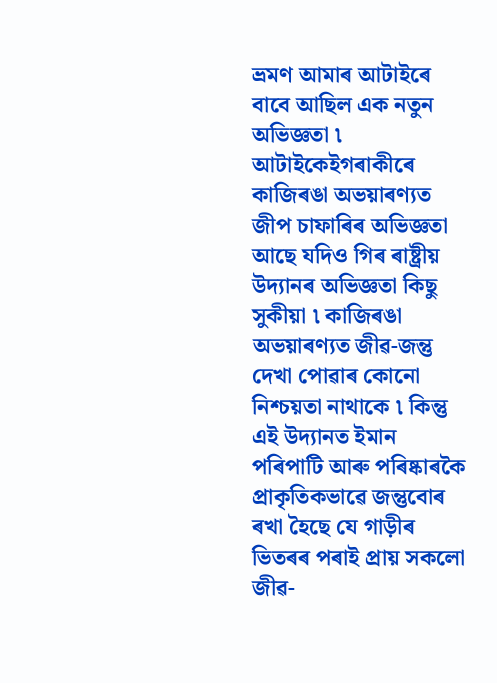ভ্ৰমণ আমাৰ আটাইৰে বাবে আছিল এক নতুন অভিজ্ঞতা ৷ আটাইকেইগৰাকীৰে কাজিৰঙা অভয়াৰণ্যত জীপ চাফাৰিৰ অভিজ্ঞতা আছে যদিও গিৰ ৰাষ্ট্ৰীয় উদ্যানৰ অভিজ্ঞতা কিছু সুকীয়া ৷ কাজিৰঙা অভয়াৰণ্যত জীৱ-জন্তু দেখা পোৱাৰ কোনো নিশ্চয়তা নাথাকে ৷ কিন্তু এই উদ্যানত ইমান পৰিপাটি আৰু পৰিষ্কাৰকৈ প্ৰাকৃতিকভাৱে জন্তুবোৰ ৰখা হৈছে যে গাড়ীৰ ভিতৰৰ পৰাই প্ৰায় সকলো জীৱ-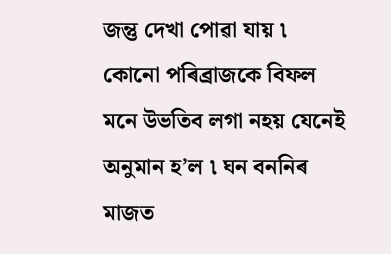জন্তু দেখা পোৱা যায় ৷ কোনো পৰিব্ৰাজকে বিফল মনে উভতিব লগা নহয় যেনেই অনুমান হ’ল ৷ ঘন বননিৰ মাজত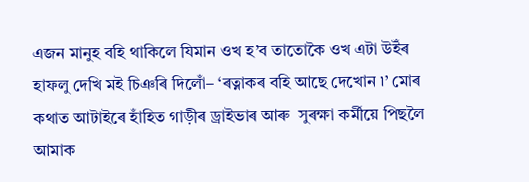এজন মানুহ বহি থাকিলে যিমান ওখ হ’ব তাতোকৈ ওখ এটা উইঁৰ হাফলু দেখি মই চিঞৰি দিলোঁ– ‘ৰত্নাকৰ বহি আছে দেখোন ৷’ মোৰ কথাত আটাইৰে হাঁহিত গাড়ীৰ ড্ৰাইভাৰ আৰু  সুৰক্ষা কৰ্মীয়ে পিছলৈ আমাক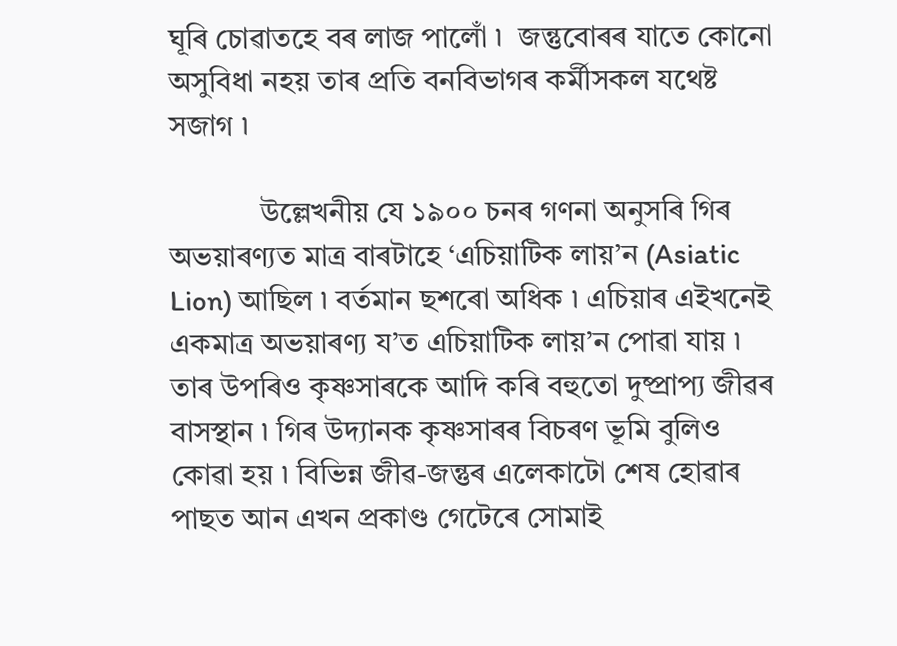ঘূৰি চোৱাতহে বৰ লাজ পালোঁ ৷  জন্তুবোৰৰ যাতে কোনো অসুবিধা নহয় তাৰ প্ৰতি বনবিভাগৰ কৰ্মীসকল যথেষ্ট সজাগ ৷

            উল্লেখনীয় যে ১৯০০ চনৰ গণনা অনুসৰি গিৰ অভয়াৰণ্যত মাত্ৰ বাৰটাহে ‘এচিয়াটিক লায়’ন (Asiatic Lion) আছিল ৷ বৰ্তমান ছশৰো অধিক ৷ এচিয়াৰ এইখনেই একমাত্ৰ অভয়াৰণ্য য’ত এচিয়াটিক লায়’ন পোৱা যায় ৷ তাৰ উপৰিও কৃষ্ণসাৰকে আদি কৰি বহুতো দুষ্প্ৰাপ্য জীৱৰ বাসস্থান ৷ গিৰ উদ্যানক কৃষ্ণসাৰৰ বিচৰণ ভূমি বুলিও কোৱা হয় ৷ বিভিন্ন জীৱ-জন্তুৰ এলেকাটো শেষ হোৱাৰ পাছত আন এখন প্ৰকাণ্ড গেটেৰে সোমাই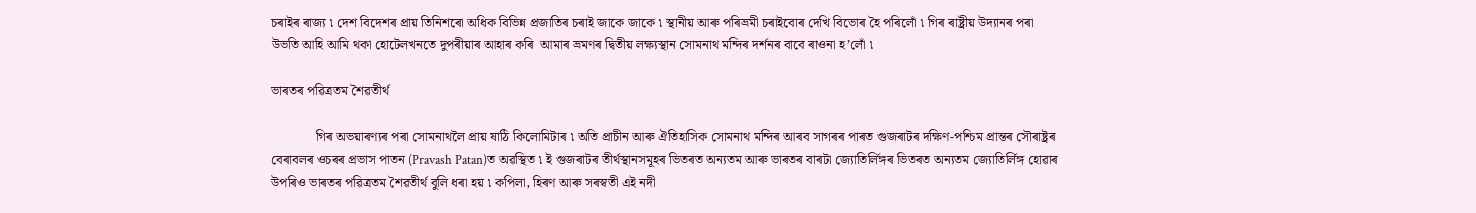চৰাইৰ ৰাজ্য ৷ দেশ বিদেশৰ প্ৰায় তিনিশৰো অধিক বিভিন্ন প্ৰজাতিৰ চৰাই জাকে জাকে ৷ স্থানীয় আৰু পৰিভ্ৰমী চৰাইবোৰ দেখি বিভোৰ হৈ পৰিলোঁ ৷ গিৰ ৰাষ্ট্ৰীয় উদ্যানৰ পৰা উভতি আহি আমি থকা হোটেলখনতে দুপৰীয়াৰ আহাৰ কৰি  আমাৰ ভ্ৰমণৰ দ্বিতীয় লক্ষ্যস্থান সোমনাথ মন্দিৰ দৰ্শনৰ বাবে ৰাওনা হ’লোঁ ৷

ভাৰতৰ পৱিত্ৰতম শৈৱতীৰ্থ

             গিৰ অভয়াৰণ্যৰ পৰা সোমনাথলৈ প্ৰায় ষাঠি কিলোমিটাৰ ৷ অতি প্ৰাচীন আৰু ঐতিহাসিক সোমনাথ মন্দিৰ আৰব সাগৰৰ পাৰত গুজৰাটৰ দক্ষিণ-পশ্চিম প্ৰান্তৰ সৌৰাষ্ট্ৰৰ বেৰাবলৰ ওচৰৰ প্ৰভাস পাতন (Pravash Patan)ত অৱস্থিত ৷ ই গুজৰাটৰ তীৰ্থস্থানসমূহৰ ভিতৰত অন্যতম আৰু ভাৰতৰ বাৰটা জ্যোতিৰ্লিঙ্গৰ ভিতৰত অন্যতম জ্যোতিৰ্লিঙ্গ হোৱাৰ উপৰিও ভাৰতৰ পৱিত্ৰতম শৈৱতীৰ্থ বুলি ধৰা হয় ৷ কপিলা, হিৰণ আৰু সৰস্বতী এই নদী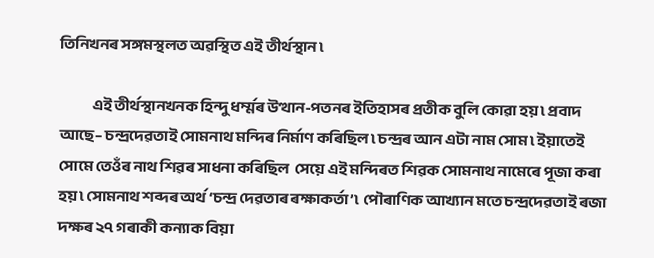তিনিখনৰ সঙ্গমস্থলত অৱস্থিত এই তীৰ্থস্থান ৷

             এই তীৰ্থস্থানখনক হিন্দু ধৰ্ম্মৰ উত্থান-পতনৰ ইতিহাসৰ প্ৰতীক বুলি কোৱা হয় ৷ প্ৰবাদ আছে– চন্দ্ৰদেৱতাই সোমনাথ মন্দিৰ নিৰ্মাণ কৰিছিল ৷ চন্দ্ৰৰ আন এটা নাম সোম ৷ ইয়াতেই সোমে তেওঁৰ নাথ শিৱৰ সাধনা কৰিছিল  সেয়ে এই মন্দিৰত শিৱক সোমনাথ নামেৰে পূজা কৰা হয় ৷ সোমনাথ শব্দৰ অৰ্থ ‘চন্দ্ৰ দেৱতাৰ ৰক্ষাকৰ্তা’৷  পৌৰাণিক আখ্যান মতে চন্দ্ৰদেৱতাই ৰজা দক্ষৰ ২৭ গৰাকী কন্যাক বিয়া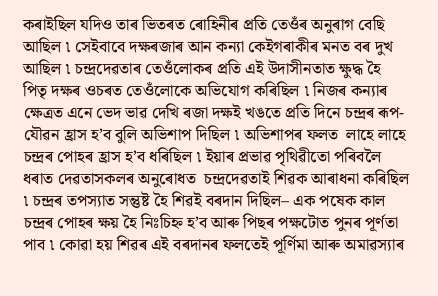কৰাইছিল যদিও তাৰ ভিতৰত ৰোহিনীৰ প্ৰতি তেওঁৰ অনুৰাগ বেছি আছিল ৷ সেইবাবে দক্ষৰজাৰ আন কন্যা কেইগৰাকীৰ মনত বৰ দুখ আছিল ৷ চন্দ্ৰদেৱতাৰ তেওঁলোকৰ প্ৰতি এই উদাসীনতাত ক্ষুদ্ধ হৈ পিতৃ দক্ষৰ ওচৰত তেওঁলোকে অভিযোগ কৰিছিল ৷ নিজৰ কন্যাৰ ক্ষেত্ৰত এনে ভেদ ভাৱ দেখি ৰজা দক্ষই খঙতে প্ৰতি দিনে চন্দ্ৰৰ ৰূপ-যৌৱন হ্ৰাস হ’ব বুলি অভিশাপ দিছিল ৷ অভিশাপৰ ফলত  লাহে লাহে চন্দ্ৰৰ পোহৰ হ্ৰাস হ’ব ধৰিছিল ৷ ইয়াৰ প্ৰভাৱ পৃথিৱীতো পৰিবলৈ ধৰাত দেৱতাসকলৰ অনুৰোধত  চন্দ্ৰদেৱতাই শিৱক আৰাধনা কৰিছিল ৷ চন্দ্ৰৰ তপস্যাত সন্তুষ্ট হৈ শিৱই বৰদান দিছিল– এক পষেক কাল চন্দ্ৰৰ পোহৰ ক্ষয় হৈ নিঃচিহ্ন হ’ব আৰু পিছৰ পক্ষটোত পুনৰ পূৰ্ণতা পাব ৷ কোৱা হয় শিৱৰ এই বৰদানৰ ফলতেই পূৰ্ণিমা আৰু অমাৱস্যাৰ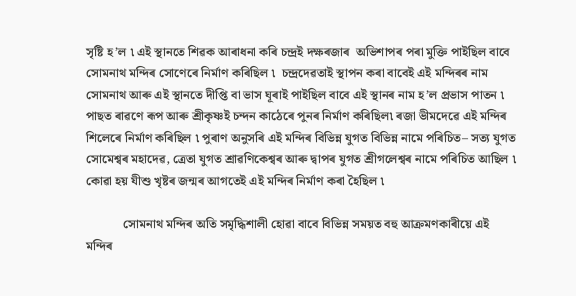সৃষ্টি হ’ল ৷ এই স্থানতে শিৱক আৰাধনা কৰি চন্দ্ৰই দক্ষৰজাৰ  অভিশাপৰ পৰা মুক্তি পাইছিল বাবে সোমনাথ মন্দিৰ সোণেৰে নিৰ্মাণ কৰিছিল ৷  চন্দ্ৰদেৱতাই স্থাপন কৰা বাবেই এই মন্দিৰৰ নাম সোমনাথ আৰু এই স্থানতে দীপ্তি বা ভাস ঘূৰাই পাইছিল বাবে এই স্থানৰ নাম হ’ল প্ৰভাস পাতন ৷ পাছত ৰাৱণে ৰূপ আৰু শ্ৰীকৃষ্ণই চন্দন কাঠেৰে পুনৰ নিৰ্মাণ কৰিছিল৷ ৰজা ভীমদেৱে এই মন্দিৰ শিলেৰে নিৰ্মাণ কৰিছিল ৷ পুৰাণ অনুসৰি এই মন্দিৰ বিভিন্ন যুগত বিভিন্ন নামে পৰিচিত– সত্য যুগত সোমেশ্বৰ মহাদেৱ, ত্ৰেতা যুগত শ্ৰাৱণিকেশ্বৰ আৰু দ্বাপৰ যুগত শ্ৰীগলেশ্বৰ নামে পৰিচিত আছিল ৷ কোৱা হয় যীশু খৃষ্টৰ জন্মৰ আগতেই এই মন্দিৰ নিৰ্মাণ কৰা হৈছিল ৷

            সোমনাথ মন্দিৰ অতি সমৃদ্ধিশালী হোৱা বাবে বিভিন্ন সময়ত বহু আক্ৰমণকাৰীয়ে এই মন্দিৰ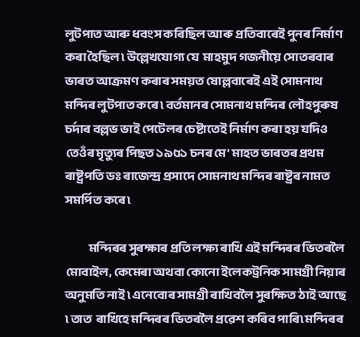লুটপাত আৰু ধবংস কৰিছিল আৰু প্ৰতিবাৰেই পুনৰ নিৰ্মাণ কৰা হৈছিল ৷ উল্লেখযোগ্য যে  মাহমুদ গজনীয়ে সোতৰবাৰ ভাৰত আক্ৰমণ কৰাৰ সময়ত ষোল্লবাৰেই এই সোমনাথ মন্দিৰ লুটপাত কৰে ৷ বৰ্তমানৰ সোমনাথ মন্দিৰ লৌহপুৰুষ চৰ্দাৰ বল্লভ ভাই পেটেলৰ চেষ্টাতেই নিৰ্মাণ কৰা হয় যদিও তেওঁৰ মৃত্যুৰ পিছত ১৯৫১ চনৰ মে’ মাহত ভাৰতৰ প্ৰথম ৰাষ্ট্ৰপতি ডঃ ৰাজেন্দ্ৰ প্ৰসাদে সোমনাথ মন্দিৰ ৰাষ্ট্ৰৰ নামত সমৰ্পিত কৰে ৷

            মন্দিৰৰ সুৰক্ষাৰ প্ৰতি লক্ষ্য ৰাখি এই মন্দিৰৰ ভিতৰলৈ মোবাইল, কেমেৰা অথবা কোনো ইলেকট্ৰনিক সামগ্ৰী নিয়াৰ অনুমতি নাই ৷ এনেবোৰ সামগ্ৰী ৰাখিবলৈ সুৰক্ষিত ঠাই আছে ৷ তাত  ৰাখিহে মন্দিৰৰ ভিতৰলৈ প্ৰৱেশ কৰিব পাৰি৷ মন্দিৰৰ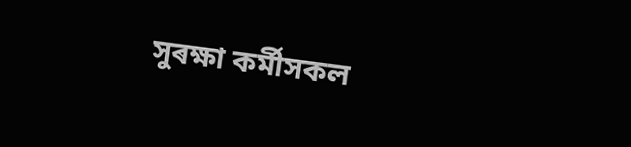সুৰক্ষা কৰ্মীসকল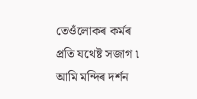তেওঁলোকৰ কৰ্মৰ প্ৰতি যথেষ্ট সজাগ ৷ আমি মন্দিৰ দৰ্শন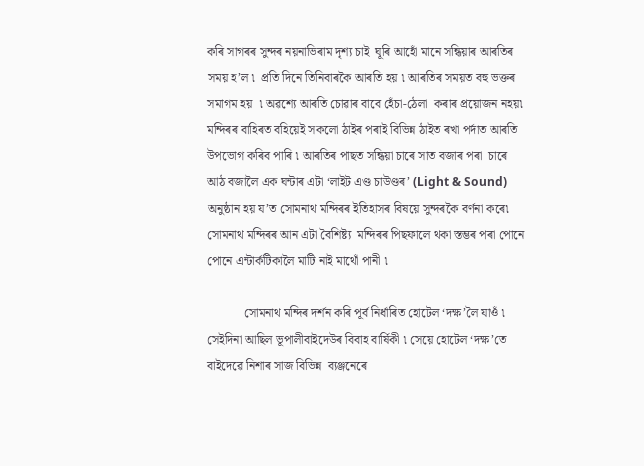কৰি সাগৰৰ সুন্দৰ নয়নাভিৰাম দৃশ্য চাই  ঘূৰি আহোঁ মানে সন্ধিয়াৰ আৰতিৰ সময় হ’ল ৷  প্ৰতি দিনে তিনিবাৰকৈ আৰতি হয় ৷ আৰতিৰ সময়ত বহু ভক্তৰ সমাগম হয়  ৷ অৱশ্যে আৰতি চোৱাৰ বাবে হেঁচা-ঠেলা  কৰাৰ প্ৰয়োজন নহয়৷ মন্দিৰৰ বাহিৰত বহিয়েই সকলো ঠাইৰ পৰাই বিভিন্ন ঠাইত ৰখা পৰ্দাত আৰতি উপভোগ কৰিব পাৰি ৷ আৰতিৰ পাছত সন্ধিয়া চাৰে সাত বজাৰ পৰা  চাৰে আঠ বজালৈ এক ঘন্টাৰ এটা ‘লাইট এণ্ড চাউণ্ডৰ’ (Light & Sound) অনুষ্ঠান হয় য’ত সোমনাথ মন্দিৰৰ ইতিহাসৰ বিষয়ে সুন্দৰকৈ বৰ্ণনা কৰে৷ সোমনাথ মন্দিৰৰ আন এটা বৈশিষ্ট্য  মন্দিৰৰ পিছফালে থকা স্তম্ভৰ পৰা পোনে পোনে এন্টাৰ্কটিকালৈ মাটি নাই মাথোঁ পানী ৷

            সোমনাথ মন্দিৰ দৰ্শন কৰি পূৰ্ব নিৰ্ধাৰিত হোটেল ‘দক্ষ’লৈ যাওঁ ৷ সেইদিনা আছিল ভূপালীবাইদেউৰ বিবাহ বাৰ্ষিকী ৷ সেয়ে হোটেল ‘দক্ষ’তে বাইদেৱে নিশাৰ সাজ বিভিন্ন  ব্যঞ্জনেৰে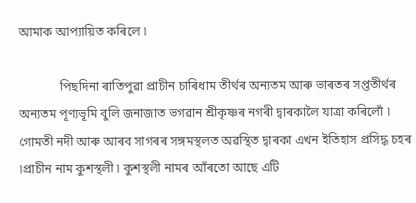আমাক আপ্যায়িত কৰিলে ৷

             পিছদিনা ৰাতিপুৱা প্ৰাচীন চাৰিধাম তীৰ্থৰ অন্যতম আৰু ভাৰতৰ সপ্ততীৰ্থৰ অন্যতম পূণ্যভূমি বুলি জনাজাত ভগৱান শ্ৰীকৃষ্ণৰ নগৰী দ্বাৰকালৈ যাত্ৰা কৰিলোঁ ৷ গোমতী নদী আৰু আৰব সাগৰৰ সঙ্গমস্থলত অৱস্থিত দ্বাৰকা এখন ইতিহাস প্ৰসিদ্ধ চহৰ ৷প্ৰাচীন নাম কুশস্থলী ৷ কুশস্থলী নামৰ আঁৰতো আছে এটি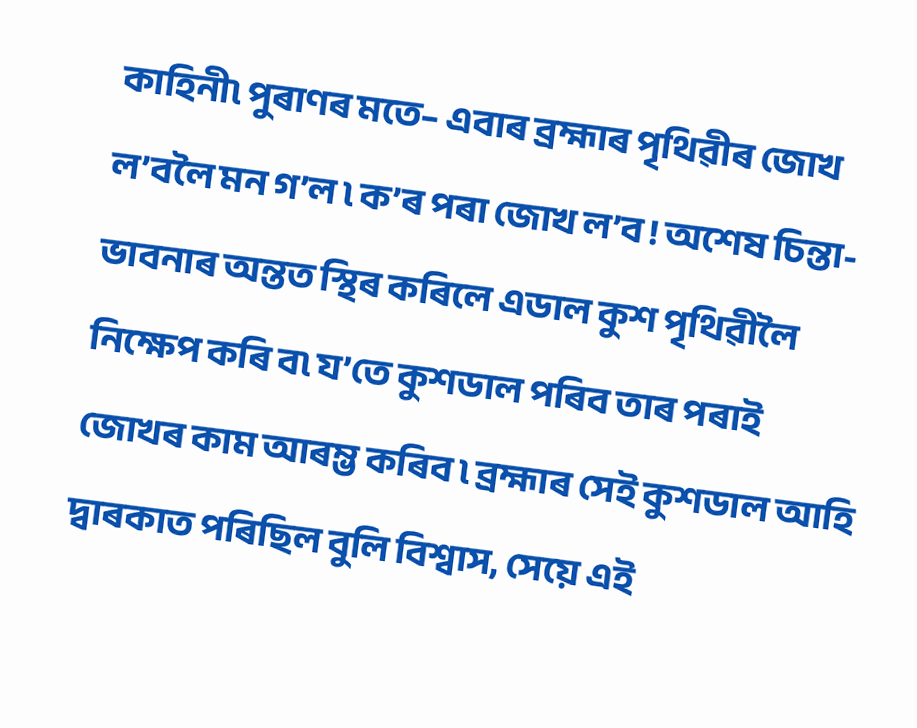কাহিনী৷ পুৰাণৰ মতে– এবাৰ ব্ৰহ্মাৰ পৃথিৱীৰ জোখ ল’বলৈ মন গ’ল ৷ ক’ৰ পৰা জোখ ল’ব ! অশেষ চিন্তা-ভাবনাৰ অন্তত স্থিৰ কৰিলে এডাল কুশ পৃথিৱীলৈ নিক্ষেপ কৰি ব৷ য’তে কুশডাল পৰিব তাৰ পৰাই জোখৰ কাম আৰম্ভ কৰিব ৷ ব্ৰহ্মাৰ সেই কুশডাল আহি দ্বাৰকাত পৰিছিল বুলি বিশ্বাস, সেয়ে এই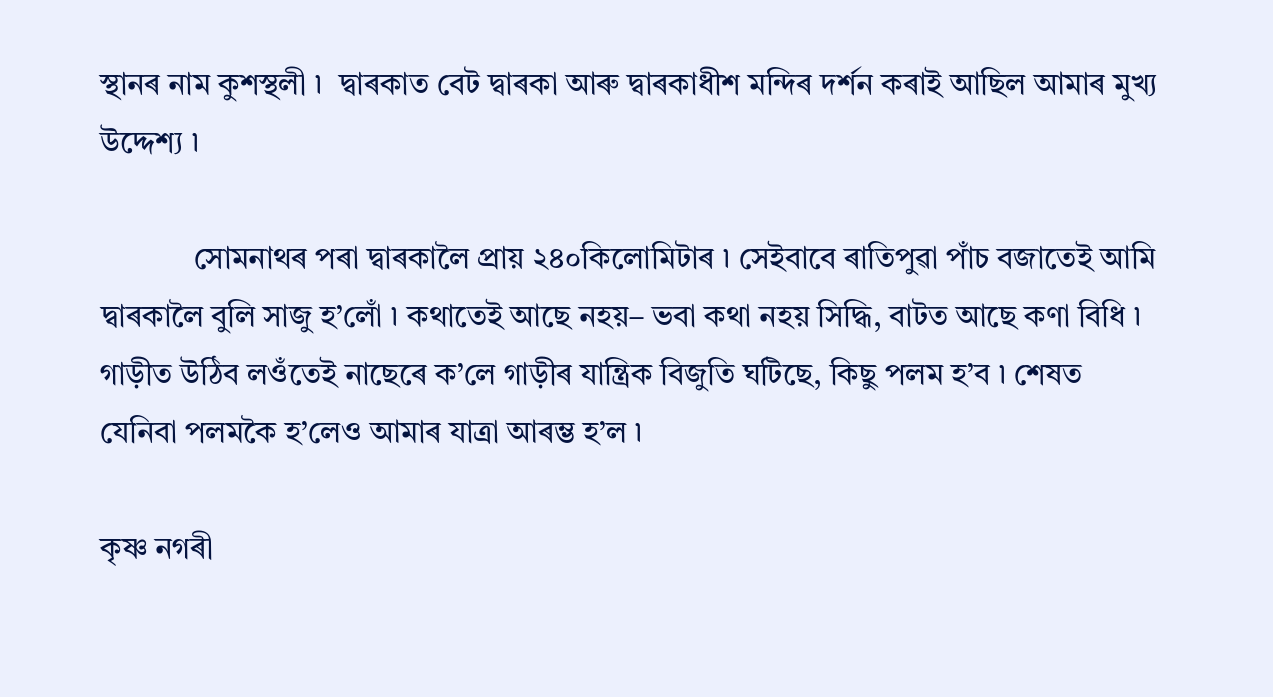স্থানৰ নাম কুশস্থলী ৷  দ্বাৰকাত বেট দ্বাৰকা আৰু দ্বাৰকাধীশ মন্দিৰ দৰ্শন কৰাই আছিল আমাৰ মুখ্য উদ্দেশ্য ৷

            সোমনাথৰ পৰা দ্বাৰকালৈ প্ৰায় ২৪০কিলোমিটাৰ ৷ সেইবাবে ৰাতিপুৱা পাঁচ বজাতেই আমি দ্বাৰকালৈ বুলি সাজু হ’লোঁ ৷ কথাতেই আছে নহয়– ভবা কথা নহয় সিদ্ধি, বাটত আছে কণা বিধি ৷ গাড়ীত উঠিব লওঁতেই নাছেৰে ক’লে গাড়ীৰ যান্ত্ৰিক বিজুতি ঘটিছে, কিছু পলম হ’ব ৷ শেষত যেনিবা পলমকৈ হ’লেও আমাৰ যাত্ৰা আৰম্ভ হ’ল ৷

কৃষ্ণ নগৰী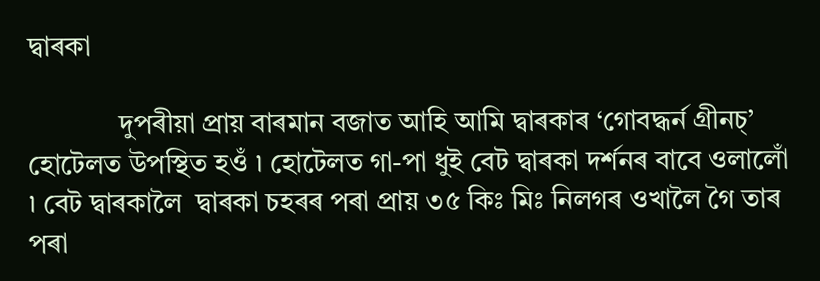দ্বাৰকা

             দুপৰীয়া প্ৰায় বাৰমান বজাত আহি আমি দ্বাৰকাৰ ‘গোবদ্ধৰ্ন গ্ৰীনচ্‌’ হোটেলত উপস্থিত হওঁ ৷ হোটেলত গা-পা ধুই বেট দ্বাৰকা দৰ্শনৰ বাবে ওলালোঁ ৷ বেট দ্বাৰকালৈ  দ্বাৰকা চহৰৰ পৰা প্ৰায় ৩৫ কিঃ মিঃ নিলগৰ ওখালৈ গৈ তাৰ পৰা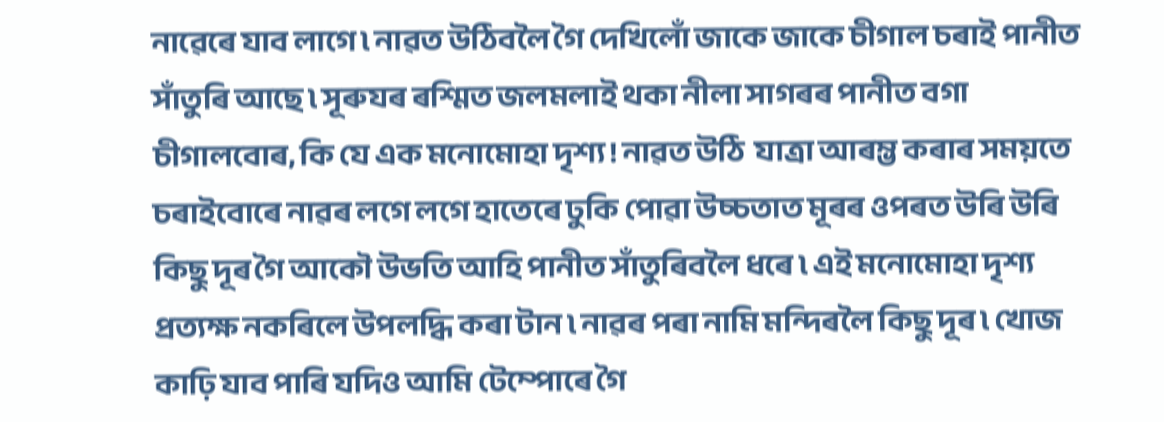নাৱেৰে যাব লাগে ৷ নাৱত উঠিবলৈ গৈ দেখিলোঁ জাকে জাকে চীগাল চৰাই পানীত সাঁতুৰি আছে ৷ সূৰুযৰ ৰশ্মিত জলমলাই থকা নীলা সাগৰৰ পানীত বগা চীগালবোৰ, কি যে এক মনোমোহা দৃশ্য ! নাৱত উঠি  যাত্ৰা আৰম্ভ কৰাৰ সময়তে চৰাইবোৰে নাৱৰ লগে লগে হাতেৰে ঢুকি পোৱা উচ্চতাত মূৰৰ ওপৰত উৰি উৰি কিছু দূৰ গৈ আকৌ উভতি আহি পানীত সাঁতুৰিবলৈ ধৰে ৷ এই মনোমোহা দৃশ্য প্ৰত্যক্ষ নকৰিলে উপলদ্ধি কৰা টান ৷ নাৱৰ পৰা নামি মন্দিৰলৈ কিছু দূৰ ৷ খোজ কাঢ়ি যাব পাৰি যদিও আমি টেম্পোৰে গৈ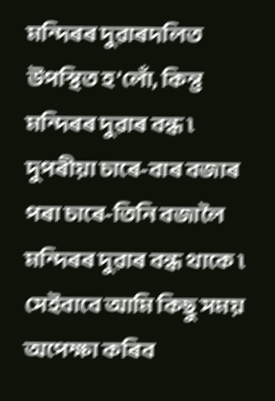মন্দিৰৰ দুৱাৰদলিত উপস্থিত হ’লোঁ, কিন্তু মন্দিৰৰ দুৱাৰ বন্ধ ৷ দুপৰীয়া চাৰে-বাৰ বজাৰ পৰা চাৰে-তিনি বজালৈ মন্দিৰৰ দুৱাৰ বন্ধ থাকে ৷ সেইবাবে আমি কিছু সময় অপেক্ষা কৰিব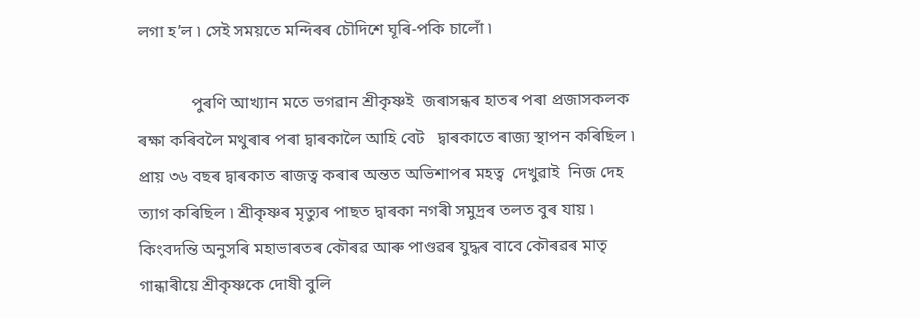লগা হ’ল ৷ সেই সময়তে মন্দিৰৰ চৌদিশে ঘূৰি-পকি চালোঁ ৷

             পুৰণি আখ্যান মতে ভগৱান শ্ৰীকৃষ্ণই  জৰাসন্ধৰ হাতৰ পৰা প্ৰজাসকলক ৰক্ষা কৰিবলৈ মথুৰাৰ পৰা দ্বাৰকালৈ আহি বেট   দ্বাৰকাতে ৰাজ্য স্থাপন কৰিছিল ৷ প্ৰায় ৩৬ বছৰ দ্বাৰকাত ৰাজত্ব কৰাৰ অন্তত অভিশাপৰ মহত্ব  দেখুৱাই  নিজ দেহ ত্যাগ কৰিছিল ৷ শ্ৰীকৃষ্ণৰ মৃত্যুৰ পাছত দ্বাৰকা নগৰী সমুদ্ৰৰ তলত বুৰ যায় ৷ কিংবদন্তি অনুসৰি মহাভাৰতৰ কৌৰৱ আৰু পাণ্ডৱৰ যুদ্ধৰ বাবে কৌৰৱৰ মাতৃ গান্ধাৰীয়ে শ্ৰীকৃষ্ণকে দোষী বুলি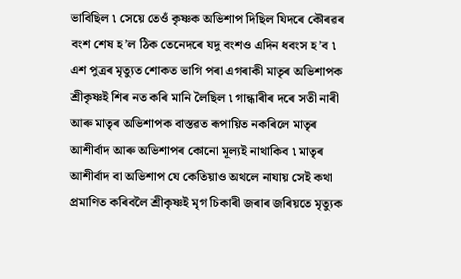ভাবিছিল ৷ সেয়ে তেওঁ কৃষ্ণক অভিশাপ দিছিল যিদৰে কৌৰৱৰ বংশ শেষ হ’ল ঠিক তেনেদৰে যদু বংশও এদিন ধবংস হ’ব ৷ এশ পুত্ৰৰ মৃত্যুত শোকত ভাগি পৰা এগৰাকী মাতৃৰ অভিশাপক শ্ৰীকৃষ্ণই শিৰ নত কৰি মানি লৈছিল ৷ গান্ধাৰীৰ দৰে সতী নাৰী আৰু মাতৃৰ অভিশাপক বাস্তৱত ৰূপায়িত নকৰিলে মাতৃৰ আশীৰ্বাদ আৰু অভিশাপৰ কোনো মূল্যই নাথাকিব ৷ মাতৃৰ আশীৰ্বাদ বা অভিশাপ যে কেতিয়াও অথলে নাযায় সেই কথা প্ৰমাণিত কৰিবলৈ শ্ৰীকৃষ্ণই মৃগ চিকাৰী জৰাৰ জৰিয়তে মৃত্যুক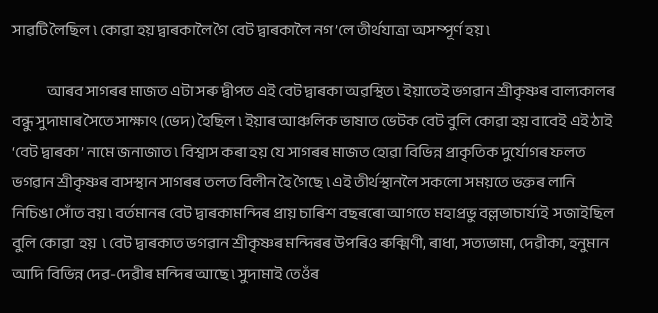সাৱটি লৈছিল ৷ কোৱা হয় দ্বাৰকালৈ গৈ বেট দ্বাৰকালৈ নগ’লে তীৰ্থযাত্ৰা অসম্পূৰ্ণ হয় ৷

             আৰব সাগৰৰ মাজত এটা সৰু দ্বীপত এই বেট দ্বাৰকা অৱস্থিত ৷ ইয়াতেই ভগৱান শ্ৰীকৃষ্ণৰ বাল্যকালৰ বন্ধু সুদামাৰ সৈতে সাক্ষাৎ (ভেদ) হৈছিল ৷ ইয়াৰ আঞ্চলিক ভাষাত ভেটক বেট বুলি কোৱা হয় বাবেই এই ঠাই ‘বেট দ্বাৰকা’ নামে জনাজাত ৷ বিশ্বাস কৰা হয় যে সাগৰৰ মাজত হোৱা বিভিন্ন প্ৰাকৃতিক দুৰ্যোগৰ ফলত ভগৱান শ্ৰীকৃষ্ণৰ বাসস্থান সাগৰৰ তলত বিলীন হৈ গৈছে ৷ এই তীৰ্থস্থানলৈ সকলো সময়তে ভক্তৰ লানি নিচিঙা সোঁত বয় ৷ বৰ্তমানৰ বেট দ্বাৰকামন্দিৰ প্ৰায় চাৰিশ বছৰৰো আগতে মহাপ্ৰভু বল্লভাচাৰ্য্যই  সজাইছিল বুলি কোৱা  হয়  ৷ বেট দ্বাৰকাত ভগৱান শ্ৰীকৃষ্ণৰ মন্দিৰৰ উপৰিও ৰুক্মিণী, ৰাধা, সত্যভামা, দেৱীকা, হনুমান আদি বিভিন্ন দেৱ-দেৱীৰ মন্দিৰ আছে ৷ সুদামাই তেওঁৰ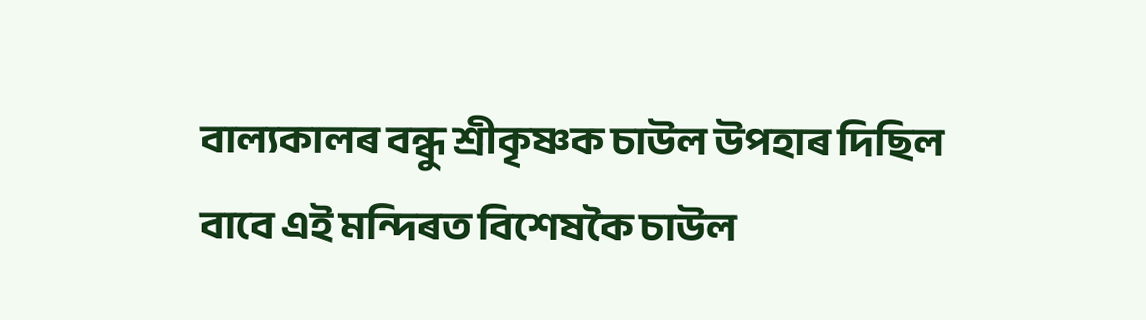বাল্যকালৰ বন্ধু শ্ৰীকৃষ্ণক চাউল উপহাৰ দিছিল বাবে এই মন্দিৰত বিশেষকৈ চাউল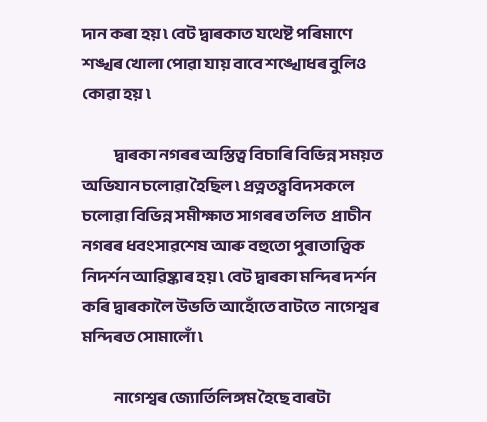দান কৰা হয় ৷ বেট দ্বাৰকাত যথেষ্ট পৰিমাণে শঙ্খৰ খোলা পোৱা যায় বাবে শঙ্খোধৰ বুলিও কোৱা হয় ৷

            দ্বাৰকা নগৰৰ অস্তিত্ব বিচাৰি বিভিন্ন সময়ত অভিযান চলোৱা হৈছিল ৷ প্ৰত্নতত্ত্ববিদসকলে চলোৱা বিভিন্ন সমীক্ষাত সাগৰৰ তলিত  প্ৰাচীন নগৰৰ ধবংসাৱশেষ আৰু বহুতো পুৰাতাত্বিক নিদৰ্শন আৱিষ্কাৰ হয় ৷ বেট দ্বাৰকা মন্দিৰ দৰ্শন কৰি দ্বাৰকালৈ উভতি আহোঁতে বাটতে  নাগেশ্বৰ মন্দিৰত সোমালোঁ ৷

            নাগেশ্বৰ জ্যোৰ্তিলিঙ্গম হৈছে বাৰটা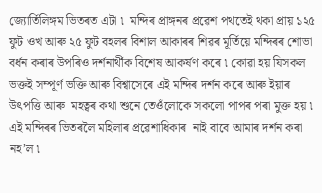জ্যোৰ্তিলিঙ্গম ভিতৰত এটা ৷  মন্দিৰ প্ৰাঙ্গনৰ প্ৰৱেশ পথতেই থকা প্ৰায় ১২৫ ফুট ওখ আৰু ২৫ ফুট বহলৰ বিশাল আকাৰৰ শিৱৰ মূৰ্তিয়ে মন্দিৰৰ শোভা বৰ্ধন কৰাৰ উপৰিও দৰ্শনাৰ্থীক বিশেষ আকৰ্ষণ কৰে ৷ কোৱা হয় যিসকল ভক্তই সম্পূৰ্ণ ভক্তি আৰু বিশ্বাসেৰে এই মন্দিৰ দৰ্শন কৰে আৰু ইয়াৰ উৎপত্তি আৰু  মহত্বৰ কথা শুনে তেওঁলোকে সকলো পাপৰ পৰা মুক্ত হয় ৷ এই মন্দিৰৰ ভিতৰলৈ মহিলাৰ প্ৰৱেশাধিকাৰ  নাই বাবে আমাৰ দৰ্শন কৰা নহ’ল ৷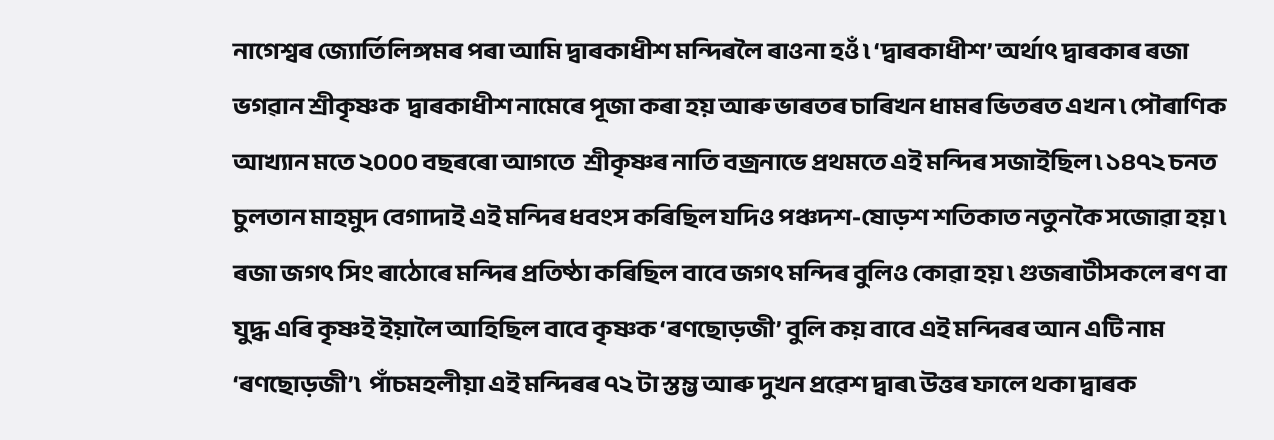নাগেশ্বৰ জ্যোৰ্তিলিঙ্গমৰ পৰা আমি দ্বাৰকাধীশ মন্দিৰলৈ ৰাওনা হওঁ ৷ ‘দ্বাৰকাধীশ’ অৰ্থাৎ দ্বাৰকাৰ ৰজা ভগৱান শ্ৰীকৃষ্ণক  দ্বাৰকাধীশ নামেৰে পূজা কৰা হয় আৰু ভাৰতৰ চাৰিখন ধামৰ ভিতৰত এখন ৷ পৌৰাণিক আখ্যান মতে ২০০০ বছৰৰো আগতে  শ্ৰীকৃষ্ণৰ নাতি বজ্ৰনাভে প্ৰথমতে এই মন্দিৰ সজাইছিল ৷ ১৪৭২ চনত চুলতান মাহমুদ বেগাদাই এই মন্দিৰ ধবংস কৰিছিল যদিও পঞ্চদশ-ষোড়শ শতিকাত নতুনকৈ সজোৱা হয় ৷ ৰজা জগৎ সিং ৰাঠোৰে মন্দিৰ প্ৰতিষ্ঠা কৰিছিল বাবে জগৎ মন্দিৰ বুলিও কোৱা হয় ৷ গুজৰাটীসকলে ৰণ বা যুদ্ধ এৰি কৃষ্ণই ইয়ালৈ আহিছিল বাবে কৃষ্ণক ‘ৰণছোড়জী’ বুলি কয় বাবে এই মন্দিৰৰ আন এটি নাম ‘ৰণছোড়জী’৷  পাঁচমহলীয়া এই মন্দিৰৰ ৭২ টা স্তম্ভ আৰু দুখন প্ৰৱেশ দ্বাৰ৷ উত্তৰ ফালে থকা দ্বাৰক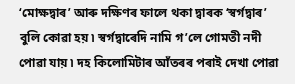‘মোক্ষদ্বাৰ’ আৰু দক্ষিণৰ ফালে থকা দ্বাৰক ‘স্বৰ্গদ্বাৰ’ বুলি কোৱা হয় ৷ স্বৰ্গদ্বাৰেদি নামি গ’লে গোমতী নদী পোৱা যায় ৷ দহ কিলোমিটাৰ আঁতৰৰ পৰাই দেখা পোৱা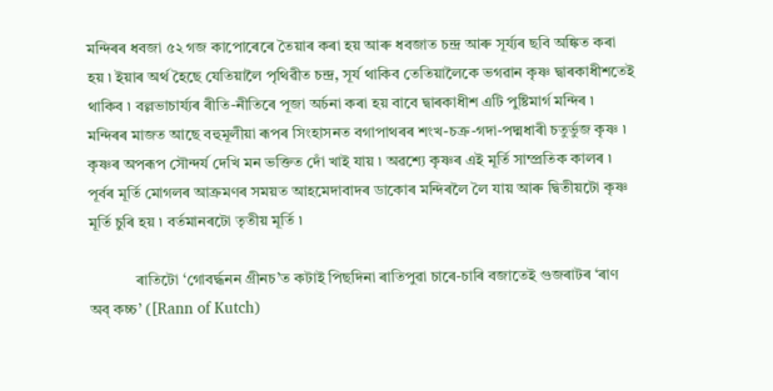মন্দিৰৰ ধবজা ৫২ গজ কাপোৰেৰে তৈয়াৰ কৰা হয় আৰু ধবজাত চন্দ্ৰ আৰু সূৰ্য্যৰ ছবি অঙ্কিত কৰা হয় ৷ ইয়াৰ অৰ্থ হৈছে যেতিয়ালৈ পৃথিৱীত চন্দ্ৰ, সূৰ্য থাকিব তেতিয়ালৈকে ভগৱান কৃষ্ণ দ্বাৰকাধীশতেই থাকিব ৷ বল্লভাচাৰ্য্যৰ ৰীতি-নীতিৰে পূজা অৰ্চনা কৰা হয় বাবে দ্বাৰকাধীশ এটি পুষ্টিমাৰ্গ মন্দিৰ ৷ মন্দিৰৰ মাজত আছে বহুমূলীয়া ৰূপৰ সিংহাসনত বগাপাথৰৰ শংখ-চক্ৰ-গদা-পদ্মধাৰী চতুৰ্ভুজ কৃষ্ণ ৷  কৃষ্ণৰ অপৰূপ সৌন্দৰ্য দেখি মন ভক্তিত দোঁ খাই যায় ৷ অৱশ্যে কৃষ্ণৰ এই মূৰ্তি সাম্প্ৰতিক কালৰ ৷ পূৰ্বৰ মূৰ্তি মোগলৰ আক্ৰমণৰ সময়ত আহমেদাবাদৰ ডাকোৰ মন্দিৰলৈ লৈ যায় আৰু দ্বিতীয়টো কৃষ্ণ  মূৰ্তি চুৰি হয় ৷ বৰ্তমানৰটো তৃতীয় মূৰ্তি ৷

            ৰাতিটো ‘গোবৰ্দ্ধনন গ্ৰীনচ’ত কটাই পিছদিনা ৰাতিপুৱা চাৰে-চাৰি বজাতেই গুজৰাটৰ ‘ৰাণ অব্‌ কচ্চ’ ([Rann of Kutch)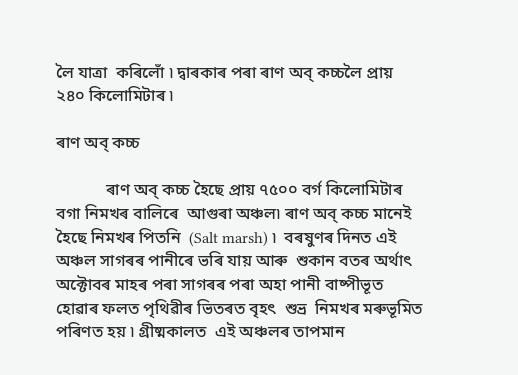লৈ যাত্ৰা  কৰিলোঁ ৷ দ্বাৰকাৰ পৰা ৰাণ অব্‌ কচ্চলৈ প্ৰায় ২৪০ কিলোমিটাৰ ৷

ৰাণ অব্‌ কচ্চ

            ৰাণ অব্‌ কচ্চ হৈছে প্ৰায় ৭৫০০ বৰ্গ কিলোমিটাৰ বগা নিমখৰ বালিৰে  আগুৰা অঞ্চল৷ ৰাণ অব্‌ কচ্চ মানেই হৈছে নিমখৰ পিতনি  (Salt marsh) ৷  বৰষুণৰ দিনত এই অঞ্চল সাগৰৰ পানীৰে ভৰি যায় আৰু  শুকান বতৰ অৰ্থাৎ অক্টোবৰ মাহৰ পৰা সাগৰৰ পৰা অহা পানী বাষ্পীভূত হোৱাৰ ফলত পৃথিৱীৰ ভিতৰত বৃহৎ  শুভ্ৰ  নিমখৰ মৰুভূমিত পৰিণত হয় ৷ গ্ৰীষ্মকালত  এই অঞ্চলৰ তাপমান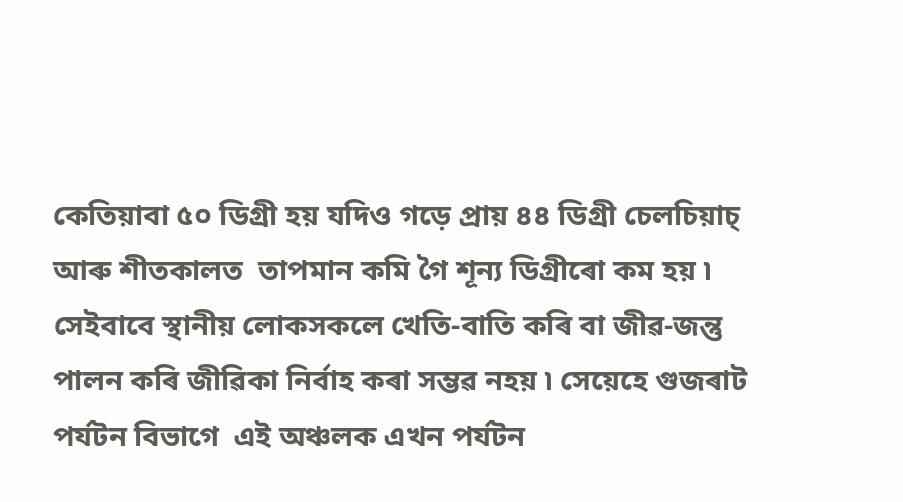কেতিয়াবা ৫০ ডিগ্ৰী হয় যদিও গড়ে প্ৰায় ৪৪ ডিগ্ৰী চেলচিয়াচ্‌ আৰু শীতকালত  তাপমান কমি গৈ শূন্য ডিগ্ৰীৰো কম হয় ৷ সেইবাবে স্থানীয় লোকসকলে খেতি-বাতি কৰি বা জীৱ-জন্তু পালন কৰি জীৱিকা নিৰ্বাহ কৰা সম্ভৱ নহয় ৷ সেয়েহে গুজৰাট পৰ্যটন বিভাগে  এই অঞ্চলক এখন পৰ্যটন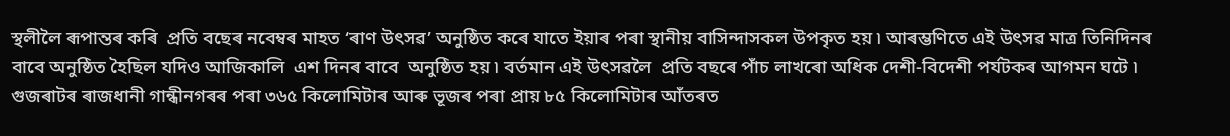স্থলীলৈ ৰূপান্তৰ কৰি  প্ৰতি বছেৰ নবেম্বৰ মাহত ‘ৰাণ উৎসৱ’ অনুষ্ঠিত কৰে যাতে ইয়াৰ পৰা স্থানীয় বাসিন্দাসকল উপকৃত হয় ৷ আৰম্ভণিতে এই উৎসৱ মাত্ৰ তিনিদিনৰ বাবে অনুষ্ঠিত হৈছিল যদিও আজিকালি  এশ দিনৰ বাবে  অনুষ্ঠিত হয় ৷ বৰ্তমান এই উৎসৱলৈ  প্ৰতি বছৰে পাঁচ লাখৰো অধিক দেশী-বিদেশী পৰ্যটকৰ আগমন ঘটে ৷ গুজৰাটৰ ৰাজধানী গান্ধীনগৰৰ পৰা ৩৬৫ কিলোমিটাৰ আৰু ভূজৰ পৰা প্ৰায় ৮৫ কিলোমিটাৰ আঁতৰত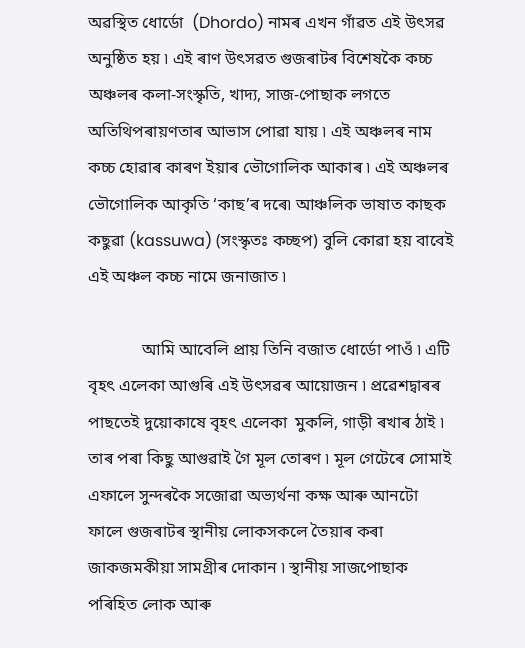অৱস্থিত ধোৰ্ডো  (Dhordo) নামৰ এখন গাঁৱত এই উৎসৱ অনুষ্ঠিত হয় ৷ এই ৰাণ উৎসৱত গুজৰাটৰ বিশেষকৈ কচ্চ অঞ্চলৰ কলা-সংস্কৃতি, খাদ্য, সাজ-পোছাক লগতে অতিথিপৰায়ণতাৰ আভাস পোৱা যায় ৷ এই অঞ্চলৰ নাম কচ্চ হোৱাৰ কাৰণ ইয়াৰ ভৌগোলিক আকাৰ ৷ এই অঞ্চলৰ ভৌগোলিক আকৃতি ‘কাছ’ৰ দৰে৷ আঞ্চলিক ভাষাত কাছক কছুৱা (kassuwa) (সংস্কৃতঃ কচ্ছপ) বুলি কোৱা হয় বাবেই এই অঞ্চল কচ্চ নামে জনাজাত ৷

             আমি আবেলি প্ৰায় তিনি বজাত ধোৰ্ডো পাওঁ ৷ এটি বৃহৎ এলেকা আগুৰি এই উৎসৱৰ আয়োজন ৷ প্ৰৱেশদ্বাৰৰ পাছতেই দুয়োকাষে বৃহৎ এলেকা  মুকলি, গাড়ী ৰখাৰ ঠাই ৷ তাৰ পৰা কিছু আগুৱাই গৈ মূল তোৰণ ৷ মূল গেটেৰে সোমাই এফালে সুন্দৰকৈ সজোৱা অভ্যৰ্থনা কক্ষ আৰু আনটো ফালে গুজৰাটৰ স্থানীয় লোকসকলে তৈয়াৰ কৰা জাকজমকীয়া সামগ্ৰীৰ দোকান ৷ স্থানীয় সাজপোছাক পৰিহিত লোক আৰু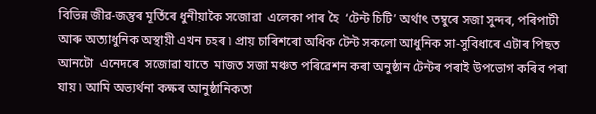বিভিন্ন জীৱ-জন্তুৰ মূৰ্তিৰে ধুনীয়াকৈ সজোৱা  এলেকা পাৰ হৈ  ‘টেন্ট চিটি’ অৰ্থাৎ তম্বুৰে সজা সুন্দৰ, পৰিপাটী আৰু অত্যাধুনিক অস্থায়ী এখন চহৰ ৷ প্ৰায় চাৰিশৰো অধিক টেন্ট সকলো আধুনিক সা-সুবিধাৰে এটাৰ পিছত আনটো  এনেদৰে  সজোৱা যাতে  মাজত সজা মঞ্চত পৰিৱেশন কৰা অনুষ্ঠান টেন্টৰ পৰাই উপভোগ কৰিব পৰা যায় ৷ আমি অভ্যৰ্থনা কক্ষৰ আনুষ্ঠানিকতা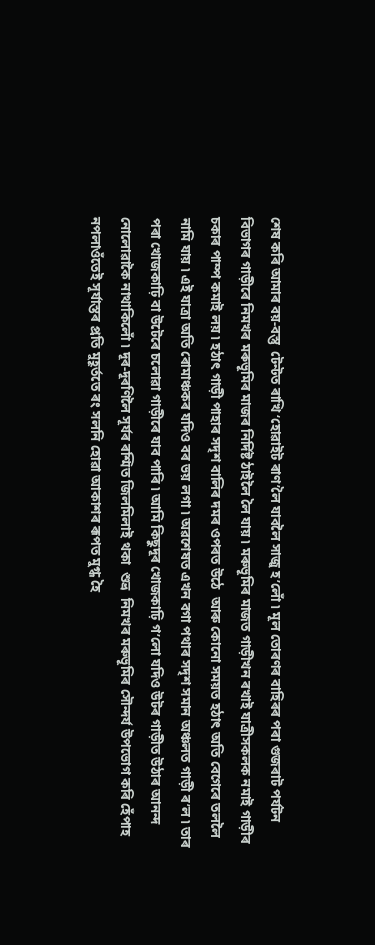শেষ কৰি আমাৰ বয়-বস্তু  টেন্টত ৰাখি ‘হোৱাইট ৰাণ’লৈ যাবলৈ সাজু হ’লোঁ ৷ মূল তোৰণৰ বাহিৰৰ পৰা গুজৰাট পৰ্যটন বিভাগৰ গাড়ীৰে নিমখৰ মৰুভূমিৰ মাজৰ নিৰ্দিষ্ট ঠাইলৈ লৈ যায় ৷ মৰুভূমিৰ মাজত গাড়ীখন ৰখাই যাত্ৰীসকলক নমাই গাড়ীৰ চকাৰ পাম্প কমাই লয় ৷ হঠাৎ গাড়ী পাহাৰ সদৃশ বালিৰ দমৰ ওপৰত উঠে  আৰু কোনো সময়ত হঠাৎ অতি বেগেৰে তললৈ নামি যায় ৷ এই যাত্ৰা অতি ৰোমাঞ্চকৰ যদিও বৰ ভয় লগা ৷ অৱশেষত এখন বগা পথাৰ সদৃশ সমান অঞ্চলত গাড়ী ৰ’ল ৷ তাৰ  পৰা খোজকাঢ়ি বা উটেৰে চলোৱা গাড়ীৰে যাব পাৰি ৷ আমি কিছুদূৰ খোজকাঢ়ি গ’লো যদিও উটৰ গাড়ীত উঠাৰ আনন্দ নোলোৱাকৈ নাথাকিলোঁ ৷ দূৰ-দূৰণিলৈ সূৰ্যৰ ৰশ্মিত জিলমিলাই থকা  শুভ্ৰ  নিমখৰ মৰুভূমিৰ সৌন্দৰ্য উপভোগ কৰি হেঁপাহ নপলাওঁতেই সূৰ্যাস্তৰ প্ৰতি মুহূৰ্ততে ৰং সলনি হোৱা আকাশৰ ৰূপত মুগ্ধ হৈ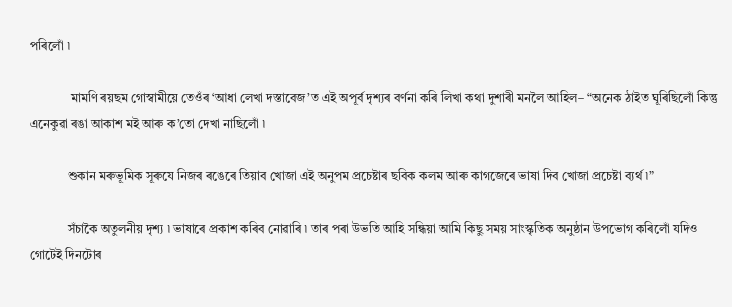পৰিলোঁ ৷

             মামণি ৰয়ছম গোস্বামীয়ে তেওঁৰ ‘আধা লেখা দস্তাবেজ’ত এই অপূৰ্ব দৃশ্যৰ বৰ্ণনা কৰি লিখা কথা দুশাৰী মনলৈ আহিল– “অনেক ঠাইত ঘূৰিছিলোঁ কিন্তু এনেকুৱা ৰঙা আকাশ মই আৰু ক’তো দেখা নাছিলোঁ ৷

            শুকান মৰুভূমিক সূৰুযে নিজৰ ৰঙেৰে তিয়াব খোজা এই অনুপম প্ৰচেষ্টাৰ ছবিক কলম আৰু কাগজেৰে ভাষা দিব খোজা প্ৰচেষ্টা ব্যৰ্থ ৷”

            সঁচাকৈ অতুলনীয় দৃশ্য ৷ ভাষাৰে প্ৰকাশ কৰিব নোৱাৰি ৷ তাৰ পৰা উভতি আহি সন্ধিয়া আমি কিছু সময় সাংস্কৃতিক অনুষ্ঠান উপভোগ কৰিলোঁ যদিও গোটেই দিনটোৰ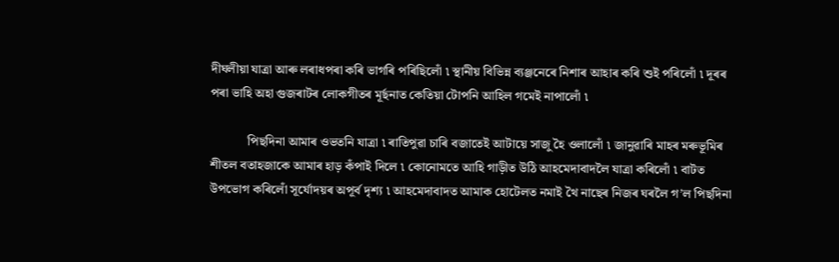দীঘলীয়া যাত্ৰা আৰু লৰাধপৰা কৰি ভাগৰি পৰিছিলোঁ ৷ স্থানীয় বিভিন্ন ব্যঞ্জনেৰে নিশাৰ আহাৰ কৰি শুই পৰিলোঁ ৷ দূৰৰ পৰা ভাহি অহা গুজৰাটৰ লোকগীতৰ মূৰ্ছনাত কেতিয়া টোপনি আহিল গমেই নাপালোঁ ৷

            পিছদিনা আমাৰ ওভতনি যাত্ৰা ৷ ৰাতিপুৱা চাৰি বজাতেই আটায়ে সাজু হৈ ওলালোঁ ৷ জানুৱাৰি মাহৰ মৰুভূমিৰ শীতল বতাহজাকে আমাৰ হাড় কঁপাই দিলে ৷ কোনোমতে আহি গাড়ীত উঠি আহমেদাবাদলৈ যাত্ৰা কৰিলোঁ ৷ বাটত উপভোগ কৰিলোঁ সূৰ্যোদয়ৰ অপূৰ্ব দৃশ্য ৷ আহমেদাবাদত আমাক হোটেলত নমাই থৈ নাছেৰ নিজৰ ঘৰলৈ গ’ল পিছদিনা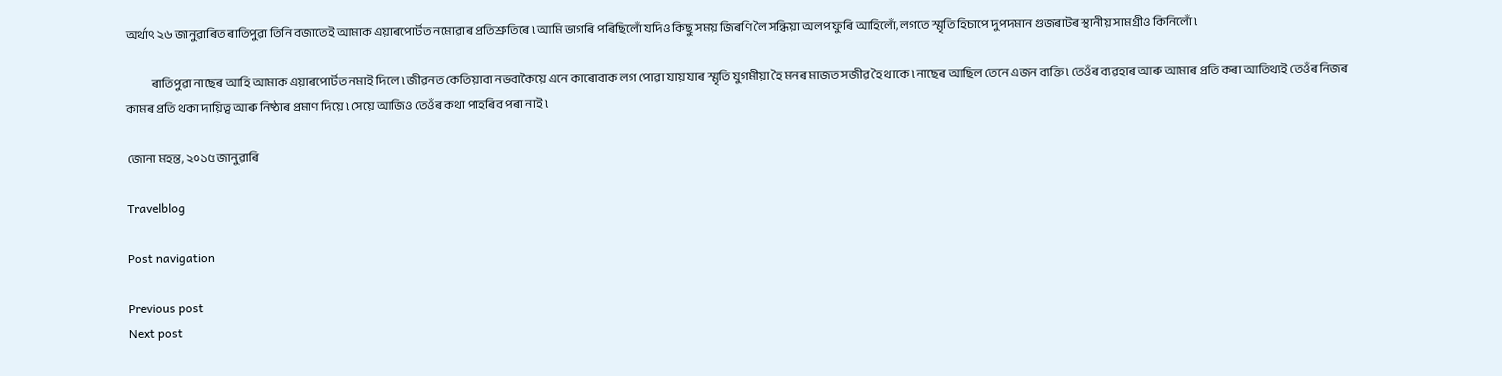অৰ্থাৎ ২৬ জানুৱাৰিত ৰাতিপুৱা তিনি বজাতেই আমাক এয়াৰপোৰ্টত নমোৱাৰ প্ৰতিশ্ৰুতিৰে ৷ আমি ভাগৰি পৰিছিলোঁ যদিও কিছু সময় জিৰণি লৈ সন্ধিয়া অলপ ফুৰি আহিলোঁ, লগতে স্মৃতি হিচাপে দুপদমান গুজৰাটৰ স্থানীয় সামগ্ৰীও কিনিলোঁ ৷

            ৰাতিপুৱা নাছেৰ আহি আমাক এয়াৰপোৰ্টত নমাই দিলে ৷ জীৱনত কেতিয়াবা নভবাকৈয়ে এনে কাৰোবাক লগ পোৱা যায় যাৰ স্মৃতি যুগমীয়া হৈ মনৰ মাজত সজীৱ হৈ থাকে ৷ নাছেৰ আছিল তেনে এজন ব্যক্তি ৷ তেওঁৰ ব্যৱহাৰ আৰু আমাৰ প্ৰতি কৰা আতিথ্যই তেওঁৰ নিজৰ কামৰ প্ৰতি থকা দায়িত্ব আৰু নিষ্ঠাৰ প্ৰমাণ দিয়ে ৷ সেয়ে আজিও তেওঁৰ কথা পাহৰিব পৰা নাই ৷

জোনা মহন্ত, ২੦১৫ জানুৱাৰি

Travelblog

Post navigation

Previous post
Next post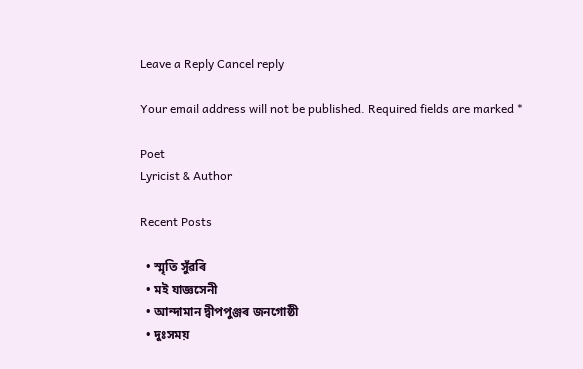Leave a Reply Cancel reply

Your email address will not be published. Required fields are marked *

Poet
Lyricist & Author

Recent Posts

  • স্মৃতি সুঁৱৰি
  • মই যাজ্ঞসেনী
  • আন্দামান দ্বীপপুঞ্জৰ জনগোষ্ঠী
  • দুঃসময়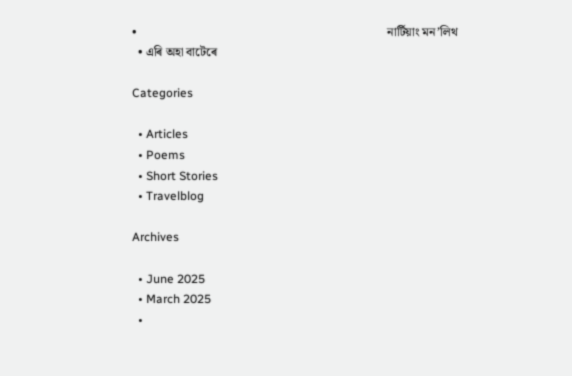•                                                                                 নাৰ্টিয়াং মন’লিথ
  • এৰি অহা বাটেৰে

Categories

  • Articles
  • Poems
  • Short Stories
  • Travelblog

Archives

  • June 2025
  • March 2025
  •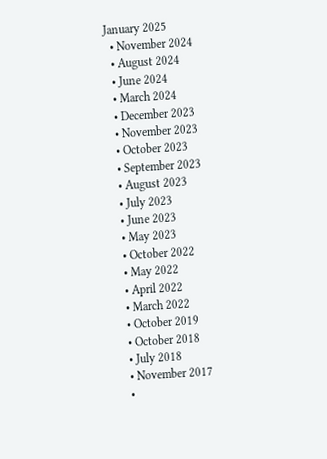January 2025
  • November 2024
  • August 2024
  • June 2024
  • March 2024
  • December 2023
  • November 2023
  • October 2023
  • September 2023
  • August 2023
  • July 2023
  • June 2023
  • May 2023
  • October 2022
  • May 2022
  • April 2022
  • March 2022
  • October 2019
  • October 2018
  • July 2018
  • November 2017
  •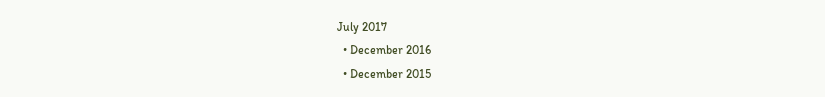July 2017
  • December 2016
  • December 2015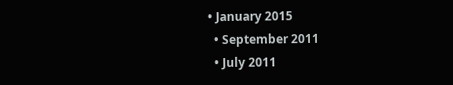• January 2015
  • September 2011
  • July 2011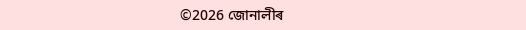©2026 জোনালীৰ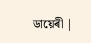ডায়েৰী |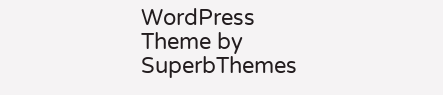WordPress Theme by SuperbThemes